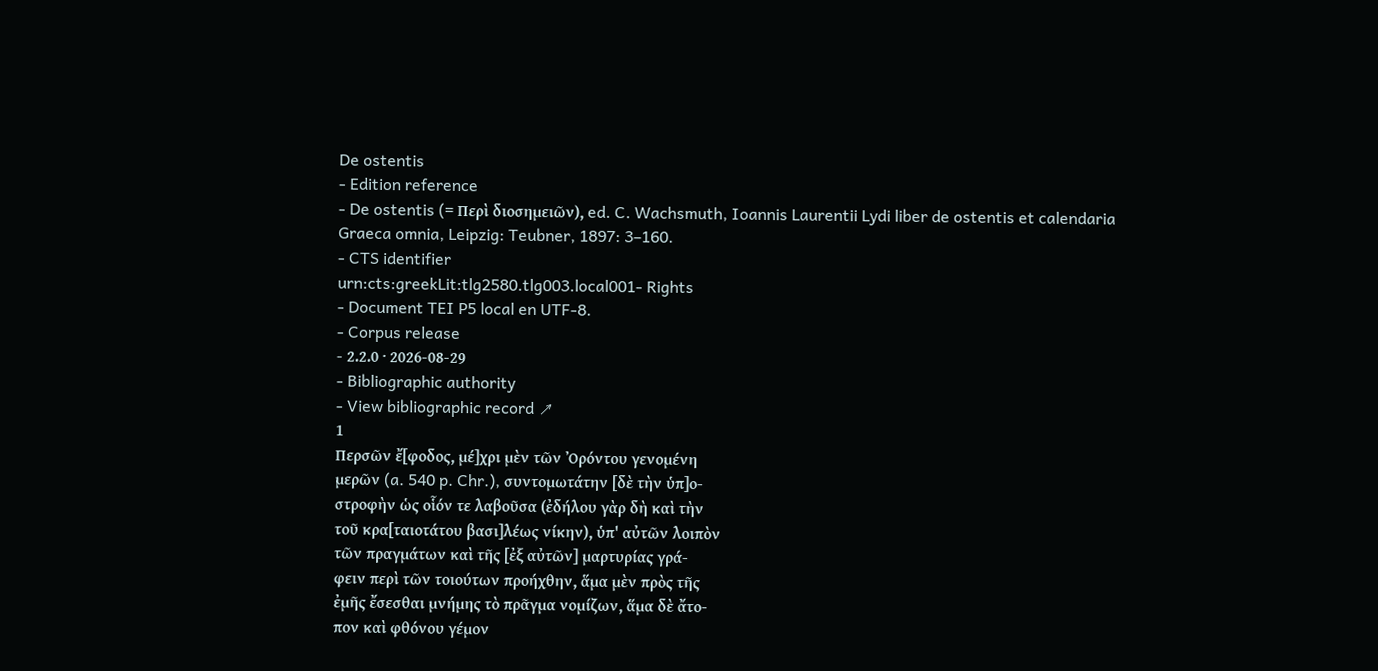De ostentis
- Edition reference
- De ostentis (= Περὶ διοσημειῶν), ed. C. Wachsmuth, Ioannis Laurentii Lydi liber de ostentis et calendaria Graeca omnia, Leipzig: Teubner, 1897: 3–160.
- CTS identifier
urn:cts:greekLit:tlg2580.tlg003.local001- Rights
- Document TEI P5 local en UTF-8.
- Corpus release
- 2.2.0 · 2026-08-29
- Bibliographic authority
- View bibliographic record ↗
1
Περσῶν ἔ[φοδος, μέ]χρι μὲν τῶν Ὀρόντου γενομένη
μερῶν (a. 540 p. Chr.), συντομωτάτην [δὲ τὴν ὑπ]ο-
στροφὴν ὡς οἷόν τε λαβοῦσα (ἐδήλου γὰρ δὴ καὶ τὴν
τοῦ κρα[ταιοτάτου βασι]λέως νίκην), ὑπ' αὐτῶν λοιπὸν
τῶν πραγμάτων καὶ τῆς [ἐξ αὐτῶν] μαρτυρίας γρά-
φειν περὶ τῶν τοιούτων προήχθην, ἅμα μὲν πρὸς τῆς
ἐμῆς ἔσεσθαι μνήμης τὸ πρᾶγμα νομίζων, ἅμα δὲ ἄτο-
πον καὶ φθόνου γέμον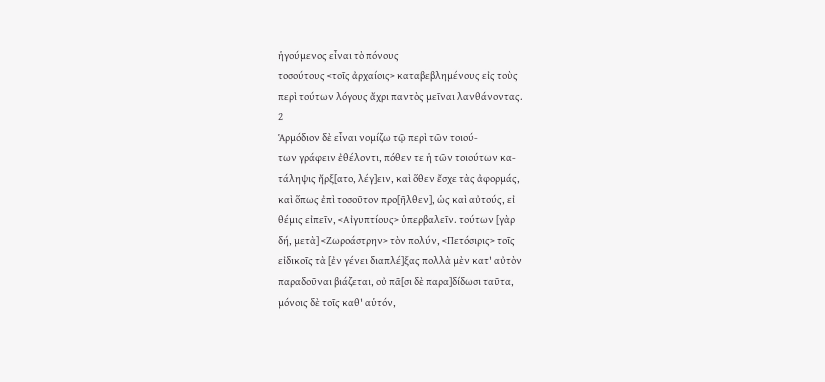ἡγούμενος εἶναι τὸ πόνους
τοσούτους <τοῖς ἀρχαίοις> καταβεβλημένους εἰς τοὺς
περὶ τούτων λόγους ἄχρι παντὸς μεῖναι λανθάνοντας.
2
Ἁρμόδιον δὲ εἶναι νομίζω τῷ περὶ τῶν τοιού-
των γράφειν ἐθέλοντι, πόθεν τε ἡ τῶν τοιούτων κα-
τάληψις ἤρξ[ατο, λέγ]ειν, καὶ ὅθεν ἔσχε τὰς ἀφορμάς,
καὶ ὅπως ἐπὶ τοσοῦτον προ[ῆλθεν], ὡς καὶ αὐτούς, εἰ
θέμις εἰπεῖν, <Αἰγυπτίους> ὑπερβαλεῖν. τούτων [γὰρ
δή, μετὰ] <Ζωροάστρην> τὸν πολύν, <Πετόσιρις> τοῖς
εἰδικοῖς τὰ [ἐν γένει διαπλέ]ξας πολλὰ μὲν κατ' αὐτὸν
παραδοῦναι βιάζεται, οὐ πᾶ[σι δὲ παρα]δίδωσι ταῦτα,
μόνοις δὲ τοῖς καθ' αὑτόν,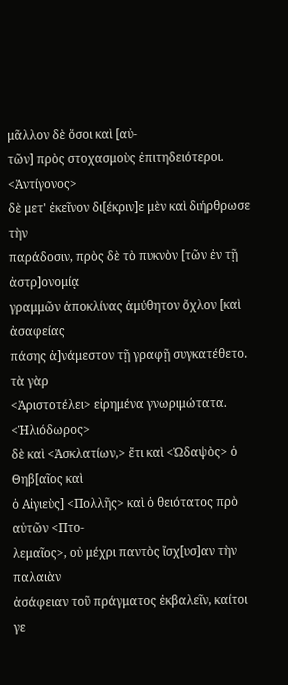μᾶλλον δὲ ὅσοι καὶ [αὐ-
τῶν] πρὸς στοχασμοὺς ἐπιτηδειότεροι. <Ἀντίγονος>
δὲ μετ' ἐκεῖνον δι[έκριν]ε μὲν καὶ διήρθρωσε τὴν
παράδοσιν, πρὸς δὲ τὸ πυκνὸν [τῶν ἐν τῇ ἀστρ]ονομίᾳ
γραμμῶν ἀποκλίνας ἀμύθητον ὄχλον [καὶ ἀσαφείας
πάσης ἀ]νάμεστον τῇ γραφῇ συγκατέθετο. τὰ γὰρ
<Ἀριστοτέλει> εἰρημένα γνωριμώτατα. <Ἡλιόδωρος>
δὲ καὶ <Ἀσκλατίων,> ἔτι καὶ <Ὠδαψὸς> ὁ Θηβ[αῖος καὶ
ὁ Αἰγιεὺς] <Πολλῆς> καὶ ὁ θειότατος πρὸ αὐτῶν <Πτο-
λεμαῖος>, οὐ μέχρι παντὸς ἴσχ[υσ]αν τὴν παλαιὰν
ἀσάφειαν τοῦ πράγματος ἐκβαλεῖν, καίτοι γε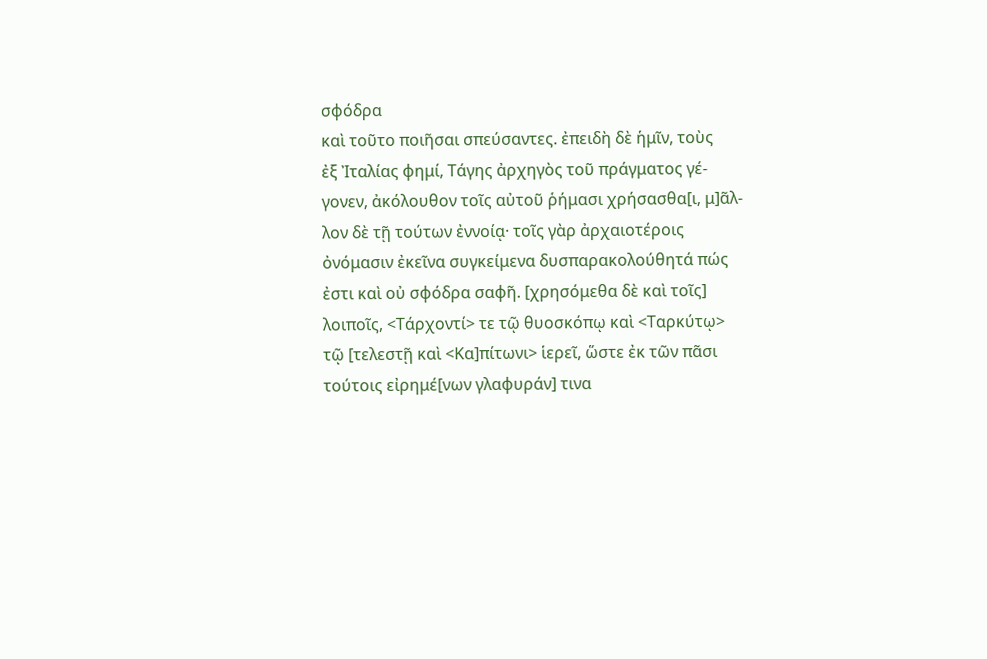σφόδρα
καὶ τοῦτο ποιῆσαι σπεύσαντες. ἐπειδὴ δὲ ἡμῖν, τοὺς
ἐξ Ἰταλίας φημί, Τάγης ἀρχηγὸς τοῦ πράγματος γέ-
γονεν, ἀκόλουθον τοῖς αὐτοῦ ῥήμασι χρήσασθα[ι, μ]ᾶλ-
λον δὲ τῇ τούτων ἐννοίᾳ· τοῖς γὰρ ἀρχαιοτέροις
ὀνόμασιν ἐκεῖνα συγκείμενα δυσπαρακολούθητά πώς
ἐστι καὶ οὐ σφόδρα σαφῆ. [χρησόμεθα δὲ καὶ τοῖς]
λοιποῖς, <Τάρχοντί> τε τῷ θυοσκόπῳ καὶ <Ταρκύτῳ>
τῷ [τελεστῇ καὶ <Κα]πίτωνι> ἱερεῖ, ὥστε ἐκ τῶν πᾶσι
τούτοις εἰρημέ[νων γλαφυράν] τινα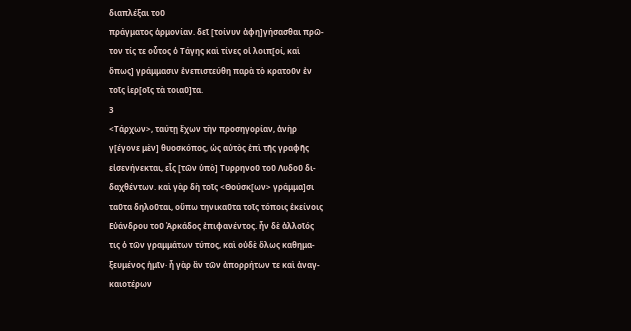διαπλέξαι τοῦ
πράγματος ἁρμονίαν. δεῖ [τοίνυν ἀφη]γήσασθαι πρῶ-
τον τίς τε οὗτος ὁ Τάγης καὶ τίνες οἱ λοιπ[οί, καὶ
ὅπως] γράμμασιν ἐνεπιστεύθη παρὰ τὸ κρατοῦν ἐν
τοῖς ἱερ[οῖς τὰ τοιαῦ]τα.
3
<Τάρχων>, ταύτῃ ἔχων τὴν προσηγορίαν, ἀνὴρ
γ[έγονε μὲν] θυοσκόπος, ὡς αὐτὸς ἐπὶ τῆς γραφῆς
εἰσενήνεκται, εἷς [τῶν ὑπὸ] Τυρρηνοῦ τοῦ Λυδοῦ δι-
δαχθέντων. καὶ γὰρ δὴ τοῖς <Θούσκ[ων> γράμμα]σι
ταῦτα δηλοῦται, οὔπω τηνικαῦτα τοῖς τόποις ἐκείνοις
Εὐάνδρου τοῦ Ἀρκάδος ἐπιφανέντος. ἦν δὲ ἀλλοῖός
τις ὁ τῶν γραμμάτων τύπος, καὶ οὐδὲ ὅλως καθημα-
ξευμένος ἡμῖν· ἦ γὰρ ἂν τῶν ἀπορρήτων τε καὶ ἀναγ-
καιοτέρων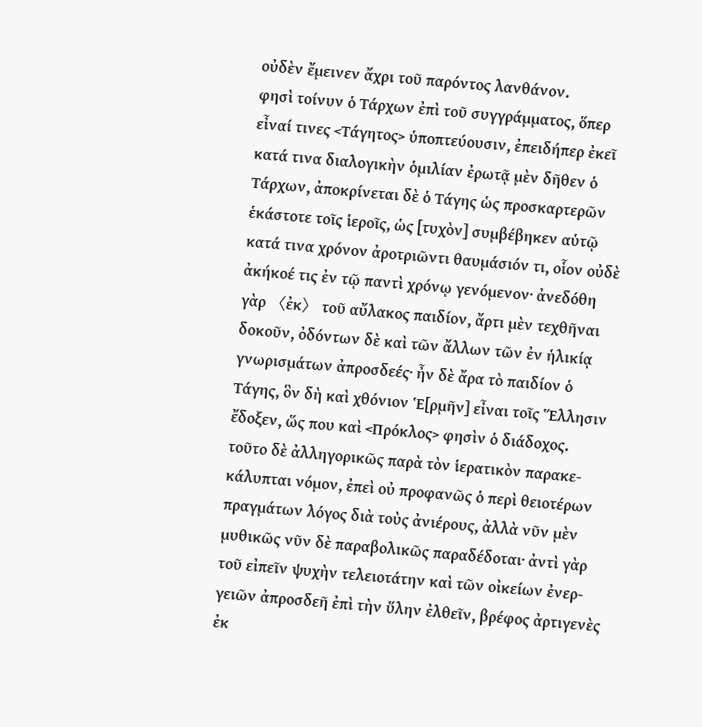οὐδὲν ἔμεινεν ἄχρι τοῦ παρόντος λανθάνον.
φησὶ τοίνυν ὁ Τάρχων ἐπὶ τοῦ συγγράμματος, ὅπερ
εἶναί τινες <Τάγητος> ὑποπτεύουσιν, ἐπειδήπερ ἐκεῖ
κατά τινα διαλογικὴν ὁμιλίαν ἐρωτᾷ μὲν δῆθεν ὁ
Τάρχων, ἀποκρίνεται δὲ ὁ Τάγης ὡς προσκαρτερῶν
ἑκάστοτε τοῖς ἱεροῖς, ὡς [τυχὸν] συμβέβηκεν αὑτῷ
κατά τινα χρόνον ἀροτριῶντι θαυμάσιόν τι, οἷον οὐδὲ
ἀκήκοέ τις ἐν τῷ παντὶ χρόνῳ γενόμενον· ἀνεδόθη
γὰρ 〈ἐκ〉 τοῦ αὔλακος παιδίον, ἄρτι μὲν τεχθῆναι
δοκοῦν, ὀδόντων δὲ καὶ τῶν ἄλλων τῶν ἐν ἡλικίᾳ
γνωρισμάτων ἀπροσδεές· ἦν δὲ ἄρα τὸ παιδίον ὁ
Τάγης, ὃν δὴ καὶ χθόνιον Ἑ[ρμῆν] εἶναι τοῖς Ἕλλησιν
ἔδοξεν, ὥς που καὶ <Πρόκλος> φησὶν ὁ διάδοχος.
τοῦτο δὲ ἀλληγορικῶς παρὰ τὸν ἱερατικὸν παρακε-
κάλυπται νόμον, ἐπεὶ οὐ προφανῶς ὁ περὶ θειοτέρων
πραγμάτων λόγος διὰ τοὺς ἀνιέρους, ἀλλὰ νῦν μὲν
μυθικῶς νῦν δὲ παραβολικῶς παραδέδοται· ἀντὶ γὰρ
τοῦ εἰπεῖν ψυχὴν τελειοτάτην καὶ τῶν οἰκείων ἐνερ-
γειῶν ἀπροσδεῆ ἐπὶ τὴν ὕλην ἐλθεῖν, βρέφος ἀρτιγενὲς
ἐκ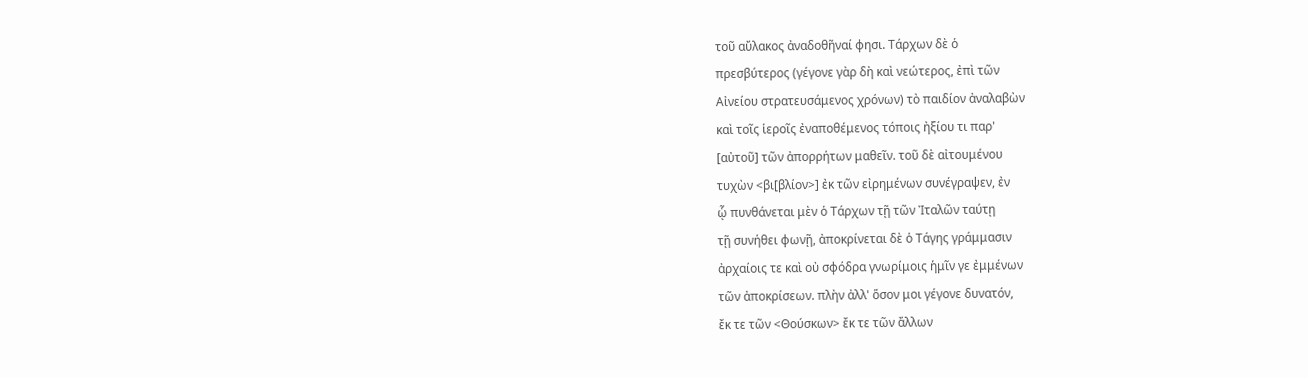τοῦ αὔλακος ἀναδοθῆναί φησι. Τάρχων δὲ ὁ
πρεσβύτερος (γέγονε γὰρ δὴ καὶ νεώτερος, ἐπὶ τῶν
Αἰνείου στρατευσάμενος χρόνων) τὸ παιδίον ἀναλαβὼν
καὶ τοῖς ἱεροῖς ἐναποθέμενος τόποις ἠξίου τι παρ'
[αὐτοῦ] τῶν ἀπορρήτων μαθεῖν. τοῦ δὲ αἰτουμένου
τυχὼν <βι[βλίον>] ἐκ τῶν εἰρημένων συνέγραψεν, ἐν
ᾧ πυνθάνεται μὲν ὁ Τάρχων τῇ τῶν Ἰταλῶν ταύτῃ
τῇ συνήθει φωνῇ, ἀποκρίνεται δὲ ὁ Τάγης γράμμασιν
ἀρχαίοις τε καὶ οὐ σφόδρα γνωρίμοις ἡμῖν γε ἐμμένων
τῶν ἀποκρίσεων. πλὴν ἀλλ' ὅσον μοι γέγονε δυνατόν,
ἔκ τε τῶν <Θούσκων> ἔκ τε τῶν ἄλλων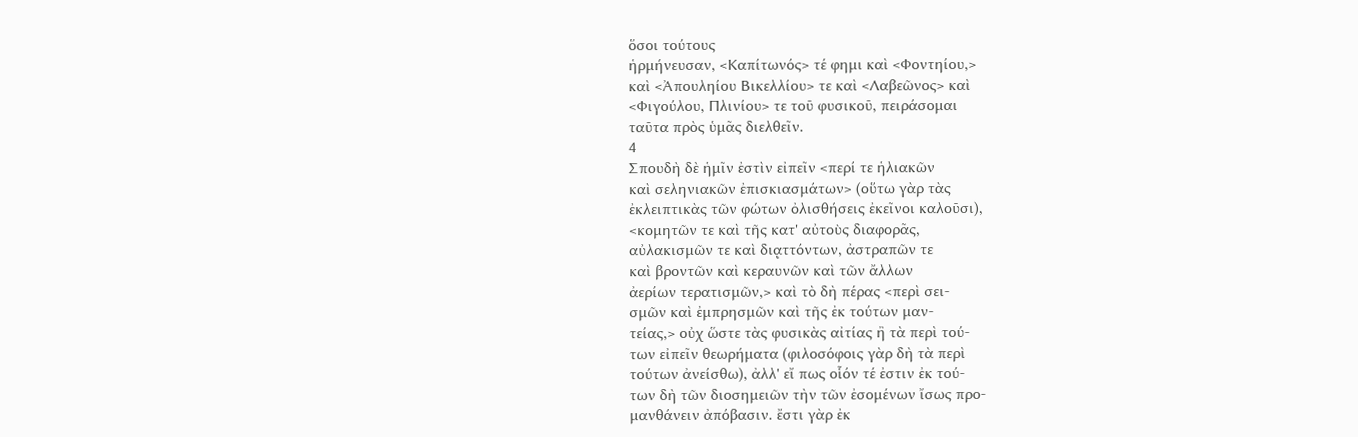ὅσοι τούτους
ἡρμήνευσαν, <Καπίτωνός> τέ φημι καὶ <Φοντηίου,>
καὶ <Ἀπουληίου Βικελλίου> τε καὶ <Λαβεῶνος> καὶ
<Φιγούλου, Πλινίου> τε τοῦ φυσικοῦ, πειράσομαι
ταῦτα πρὸς ὑμᾶς διελθεῖν.
4
Σπουδὴ δὲ ἡμῖν ἐστὶν εἰπεῖν <περί τε ἡλιακῶν
καὶ σεληνιακῶν ἐπισκιασμάτων> (οὕτω γὰρ τὰς
ἐκλειπτικὰς τῶν φώτων ὀλισθήσεις ἐκεῖνοι καλοῦσι),
<κομητῶν τε καὶ τῆς κατ' αὐτοὺς διαφορᾶς,
αὐλακισμῶν τε καὶ διᾳττόντων, ἀστραπῶν τε
καὶ βροντῶν καὶ κεραυνῶν καὶ τῶν ἄλλων
ἀερίων τερατισμῶν,> καὶ τὸ δὴ πέρας <περὶ σει-
σμῶν καὶ ἐμπρησμῶν καὶ τῆς ἐκ τούτων μαν-
τείας,> οὐχ ὥστε τὰς φυσικὰς αἰτίας ἢ τὰ περὶ τού-
των εἰπεῖν θεωρήματα (φιλοσόφοις γὰρ δὴ τὰ περὶ
τούτων ἀνείσθω), ἀλλ' εἴ πως οἷόν τέ ἐστιν ἐκ τού-
των δὴ τῶν διοσημειῶν τὴν τῶν ἐσομένων ἴσως προ-
μανθάνειν ἀπόβασιν. ἔστι γὰρ ἐκ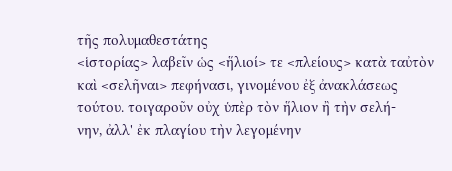τῆς πολυμαθεστάτης
<ἱστορίας> λαβεῖν ὡς <ἥλιοί> τε <πλείους> κατὰ ταὐτὸν
καὶ <σελῆναι> πεφήνασι, γινομένου ἐξ ἀνακλάσεως
τούτου. τοιγαροῦν οὐχ ὑπὲρ τὸν ἥλιον ἢ τὴν σελή-
νην, ἀλλ' ἐκ πλαγίου τὴν λεγομένην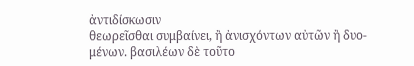ἀντιδίσκωσιν
θεωρεῖσθαι συμβαίνει, ἢ ἀνισχόντων αὐτῶν ἢ δυο-
μένων. βασιλέων δὲ τοῦτο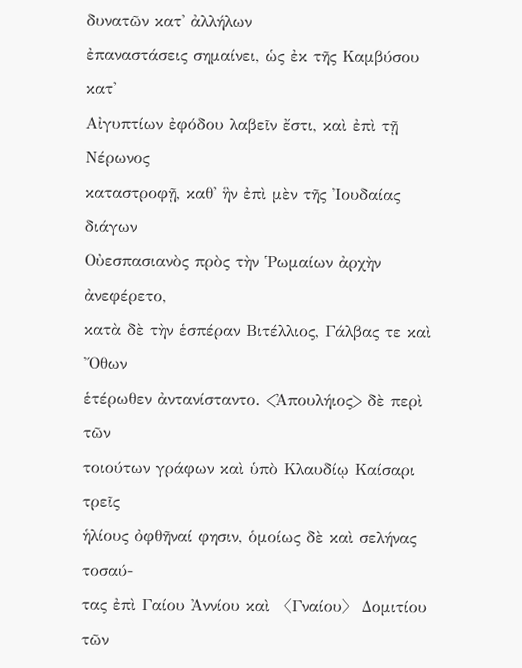δυνατῶν κατ' ἀλλήλων
ἐπαναστάσεις σημαίνει, ὡς ἐκ τῆς Καμβύσου κατ'
Αἰγυπτίων ἐφόδου λαβεῖν ἔστι, καὶ ἐπὶ τῇ Νέρωνος
καταστροφῇ, καθ' ἣν ἐπὶ μὲν τῆς Ἰουδαίας διάγων
Οὐεσπασιανὸς πρὸς τὴν Ῥωμαίων ἀρχὴν ἀνεφέρετο,
κατὰ δὲ τὴν ἑσπέραν Βιτέλλιος, Γάλβας τε καὶ Ὄθων
ἑτέρωθεν ἀντανίσταντο. <Ἀπουλήιος> δὲ περὶ τῶν
τοιούτων γράφων καὶ ὑπὸ Κλαυδίῳ Καίσαρι τρεῖς
ἡλίους ὀφθῆναί φησιν, ὁμοίως δὲ καὶ σελήνας τοσαύ-
τας ἐπὶ Γαίου Ἀννίου καὶ 〈Γναίου〉 Δομιτίου τῶν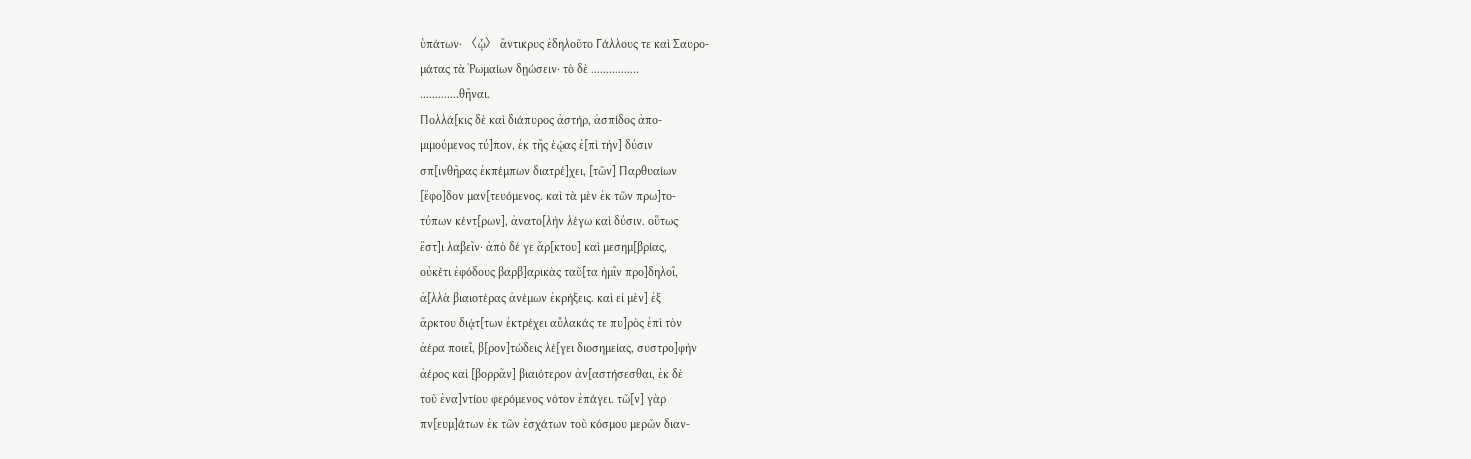ὑπάτων· 〈ᾧ〉 ἄντικρυς ἐδηλοῦτο Γάλλους τε καὶ Σαυρο-
μάτας τὰ Ῥωμαίων δῃώσειν· τὸ δὲ ................
.............θῆναι.
Πολλά[κις δὲ καὶ διάπυρος ἀστήρ, ἀσπίδος ἀπο-
μιμούμενος τύ]πον, ἐκ τῆς ἑῴας ἐ[πὶ τὴν] δύσιν
σπ[ινθῆρας ἐκπέμπων διατρέ]χει, [τῶν] Παρθυαίων
[ἔφο]δον μαν[τευόμενος. καὶ τὰ μὲν ἐκ τῶν πρω]το-
τύπων κέντ[ρων], ἀνατο[λὴν λέγω καὶ δύσιν. οὕτως
ἔστ]ι λαβεῖν· ἀπὸ δέ γε ἄρ[κτου] καὶ μεσημ[βρίας,
οὐκέτι ἐφόδους βαρβ]αρικὰς ταῦ[τα ἡμῖν προ]δηλοῖ,
ἀ[λλὰ βιαιοτέρας ἀνέμων ἐκρήξεις. καὶ εἰ μὲν] ἐξ
ἄρκτου διᾴτ[των ἐκτρέχει αὔλακάς τε πυ]ρὸς ἐπὶ τὸν
ἀέρα ποιεῖ, β[ρον]τώδεις λέ[γει διοσημείας, συστρο]φὴν
ἀέρος καὶ [βορρᾶν] βιαιότερον ἀν[αστήσεσθαι, ἐκ δὲ
τοῦ ἐνα]ντίου φερόμενος νότον ἐπάγει. τῶ[ν] γὰρ
πν[ευμ]άτων ἐκ τῶν ἐσχάτων τοῦ κόσμου μερῶν διαν-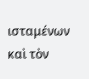ισταμένων καὶ τὸν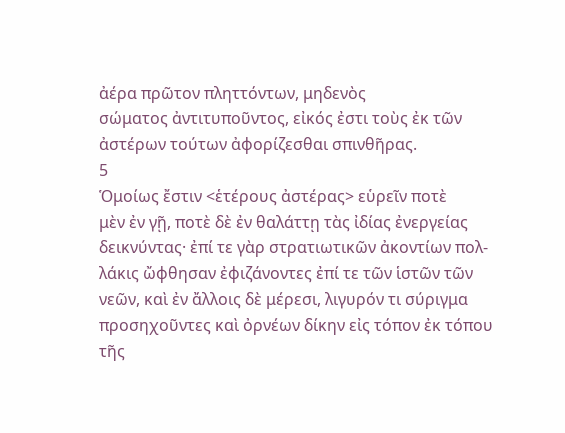ἀέρα πρῶτον πληττόντων, μηδενὸς
σώματος ἀντιτυποῦντος, εἰκός ἐστι τοὺς ἐκ τῶν
ἀστέρων τούτων ἀφορίζεσθαι σπινθῆρας.
5
Ὁμοίως ἔστιν <ἑτέρους ἀστέρας> εὑρεῖν ποτὲ
μὲν ἐν γῇ, ποτὲ δὲ ἐν θαλάττῃ τὰς ἰδίας ἐνεργείας
δεικνύντας· ἐπί τε γὰρ στρατιωτικῶν ἀκοντίων πολ-
λάκις ὤφθησαν ἐφιζάνοντες ἐπί τε τῶν ἱστῶν τῶν
νεῶν, καὶ ἐν ἄλλοις δὲ μέρεσι, λιγυρόν τι σύριγμα
προσηχοῦντες καὶ ὀρνέων δίκην εἰς τόπον ἐκ τόπου
τῆς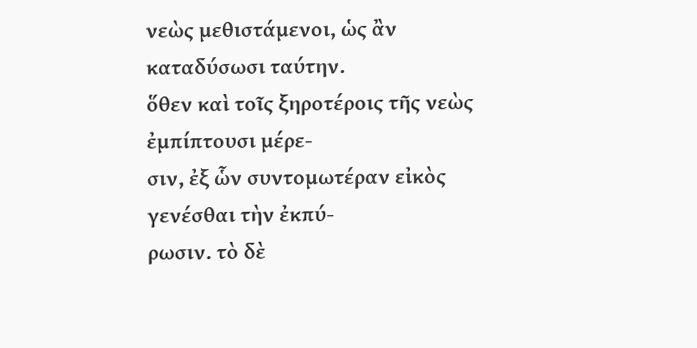νεὼς μεθιστάμενοι, ὡς ἂν καταδύσωσι ταύτην.
ὅθεν καὶ τοῖς ξηροτέροις τῆς νεὼς ἐμπίπτουσι μέρε-
σιν, ἐξ ὧν συντομωτέραν εἰκὸς γενέσθαι τὴν ἐκπύ-
ρωσιν. τὸ δὲ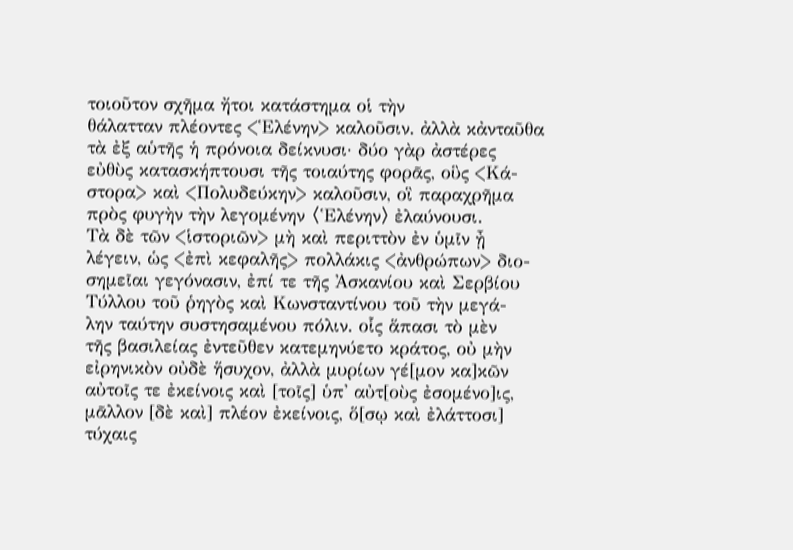τοιοῦτον σχῆμα ἤτοι κατάστημα οἱ τὴν
θάλατταν πλέοντες <Ἑλένην> καλοῦσιν. ἀλλὰ κἀνταῦθα
τὰ ἐξ αὑτῆς ἡ πρόνοια δείκνυσι· δύο γὰρ ἀστέρες
εὐθὺς κατασκήπτουσι τῆς τοιαύτης φορᾶς, οὓς <Κά-
στορα> καὶ <Πολυδεύκην> καλοῦσιν, οἳ παραχρῆμα
πρὸς φυγὴν τὴν λεγομένην 〈Ἑλένην〉 ἐλαύνουσι.
Τὰ δὲ τῶν <ἱστοριῶν> μὴ καὶ περιττὸν ἐν ὑμῖν ᾖ
λέγειν, ὡς <ἐπὶ κεφαλῆς> πολλάκις <ἀνθρώπων> διο-
σημεῖαι γεγόνασιν, ἐπί τε τῆς Ἀσκανίου καὶ Σερβίου
Τύλλου τοῦ ῥηγὸς καὶ Κωνσταντίνου τοῦ τὴν μεγά-
λην ταύτην συστησαμένου πόλιν. οἷς ἅπασι τὸ μὲν
τῆς βασιλείας ἐντεῦθεν κατεμηνύετο κράτος, οὐ μὴν
εἰρηνικὸν οὐδὲ ἥσυχον, ἀλλὰ μυρίων γέ[μον κα]κῶν
αὐτοῖς τε ἐκείνοις καὶ [τοῖς] ὑπ' αὐτ[οὺς ἐσομένο]ις,
μᾶλλον [δὲ καὶ] πλέον ἐκείνοις, ὅ[σῳ καὶ ἐλάττοσι]
τύχαις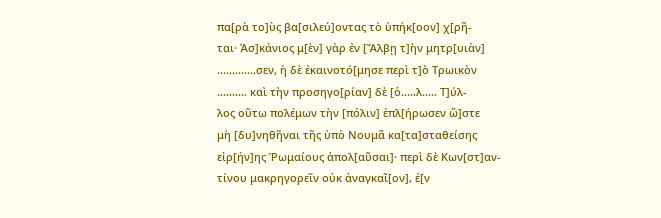πα[ρὰ το]ὺς βα[σιλεύ]οντας τὸ ὑπήκ[οον] χ[ρῆ-
ται· Ἀσ]κάνιος μ[ὲν] γὰρ ἐν [Ἄλβῃ τ]ὴν μητρ[υιὰν]
.............σεν, ἡ δὲ ἐκαινοτό[μησε περὶ τ]ὸ Τρωικὸν
.......... καὶ τὴν προσηγο[ρίαν] δὲ [ὁ.....λ..... Τ]ύλ-
λος οὕτω πολέμων τὴν [πόλιν] ἐπλ[ήρωσεν ὥ]στε
μὴ [δυ]νηθῆναι τῆς ὑπὸ Νουμᾶ κα[τα]σταθείσης
εἰρ[ήν]ης Ῥωμαίους ἀπολ[αῦσαι]· περὶ δὲ Κων[στ]αν-
τίνου μακρηγορεῖν οὐκ ἀναγκαῖ[ον], ἐ[ν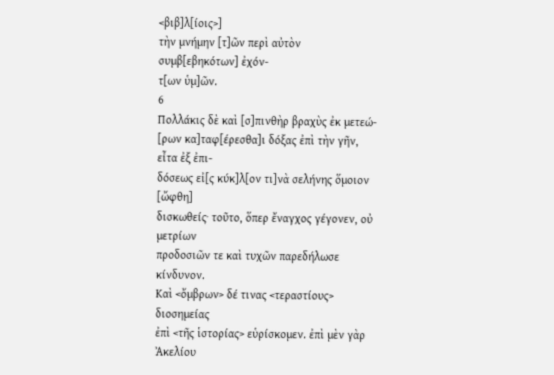<βιβ]λ[ίοις>]
τὴν μνήμην [τ]ῶν περὶ αὐτὸν συμβ[εβηκότων] ἐχόν-
τ[ων ὑμ]ῶν.
6
Πολλάκις δὲ καὶ [σ]πινθὴρ βραχὺς ἐκ μετεώ-
[ρων κα]ταφ[έρεσθα]ι δόξας ἐπὶ τὴν γῆν, εἶτα ἐξ ἐπι-
δόσεως εἰ[ς κύκ]λ[ον τι]νὰ σελήνης ὅμοιον [ὤφθη]
δισκωθείς· τοῦτο, ὅπερ ἔναγχος γέγονεν, οὐ μετρίων
προδοσιῶν τε καὶ τυχῶν παρεδήλωσε κίνδυνον.
Καὶ <ὄμβρων> δέ τινας <τεραστίους> διοσημείας
ἐπὶ <τῆς ἱστορίας> εὑρίσκομεν. ἐπὶ μὲν γὰρ Ἀκελίου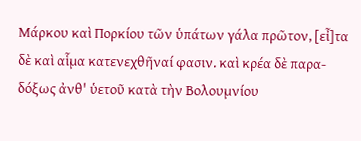Μάρκου καὶ Πορκίου τῶν ὑπάτων γάλα πρῶτον, [εἶ]τα
δὲ καὶ αἷμα κατενεχθῆναί φασιν. καὶ κρέα δὲ παρα-
δόξως ἀνθ' ὑετοῦ κατὰ τὴν Βολουμνίου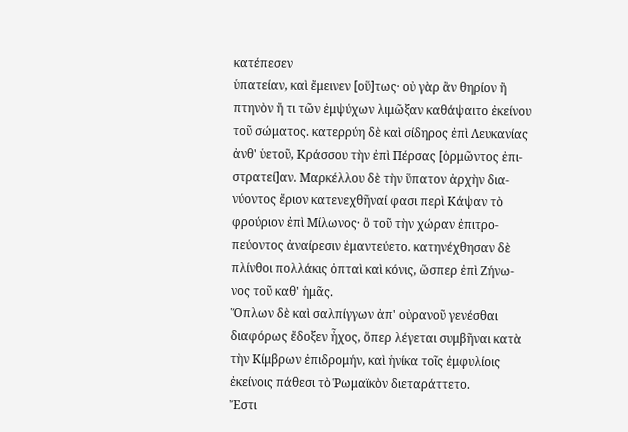κατέπεσεν
ὑπατείαν, καὶ ἔμεινεν [οὕ]τως· οὐ γὰρ ἂν θηρίον ἢ
πτηνὸν ἤ τι τῶν ἐμψύχων λιμῶξαν καθάψαιτο ἐκείνου
τοῦ σώματος. κατερρύη δὲ καὶ σίδηρος ἐπὶ Λευκανίας
ἀνθ' ὑετοῦ, Κράσσου τὴν ἐπὶ Πέρσας [ὁρμῶντος ἐπι-
στρατεί]αν. Μαρκέλλου δὲ τὴν ὕπατον ἀρχὴν δια-
νύοντος ἔριον κατενεχθῆναί φασι περὶ Κάψαν τὸ
φρούριον ἐπὶ Μίλωνος· ὃ τοῦ τὴν χώραν ἐπιτρο-
πεύοντος ἀναίρεσιν ἐμαντεύετο. κατηνέχθησαν δὲ
πλίνθοι πολλάκις ὀπταὶ καὶ κόνις, ὥσπερ ἐπὶ Ζήνω-
νος τοῦ καθ' ἡμᾶς.
Ὅπλων δὲ καὶ σαλπίγγων ἀπ' οὐρανοῦ γενέσθαι
διαφόρως ἔδοξεν ἦχος, ὅπερ λέγεται συμβῆναι κατὰ
τὴν Κίμβρων ἐπιδρομήν, καὶ ἡνίκα τοῖς ἐμφυλίοις
ἐκείνοις πάθεσι τὸ Ῥωμαϊκὸν διεταράττετο.
Ἔστι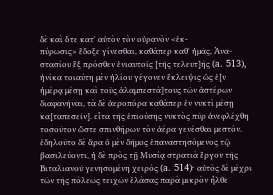δὲ καὶ ὅτε κατ' αὐτὸν τὸν οὐρανὸν <ἐκ-
πύρωσις> ἔδοξε γίνεσθαι, καθάπερ καθ' ἡμᾶς, Ἀνα-
στασίου ἓξ πρόσθεν ἐνιαυτοῖς [τῆς τελευτ]ῆς (a. 513),
ἡνίκα τοιαύτη μὲν ἡλίου γέγονεν ἔκλειψις ὡς ἐ[ν
ἡμέρᾳ μέσῃ καὶ τοὺς ἀλαμπεστά]τους τῶν ἀστέρων
διαφανῆναι, τὰ δὲ ἀεροπόρα καθάπερ ἐν νυκτὶ μέσῃ
κα[ταπεσεῖν]. εἶτα τῆς ἐπιούσης νυκτὸς πῦρ ἀνεφλέχθη
τοσοῦτον ὥστε σπινθήρων τὸν ἀέρα γενέσθαι μεστόν.
ἐδηλοῦτο δὲ ἄρα ὁ μὲν δῆμος ἐπαναστησόμενος τῷ
βασιλεύοντι, ἡ δὲ πρὸς τῇ Μυσίᾳ στρατιὰ ἔργον τῆς
Βιταλιανοῦ γενησομένη χειρός (a. 514)· αὐτὸς δὲ μέχρι
τῶν τῆς πόλεως τειχῶν ἐλάσας παρὰ μικρὸν ἦλθε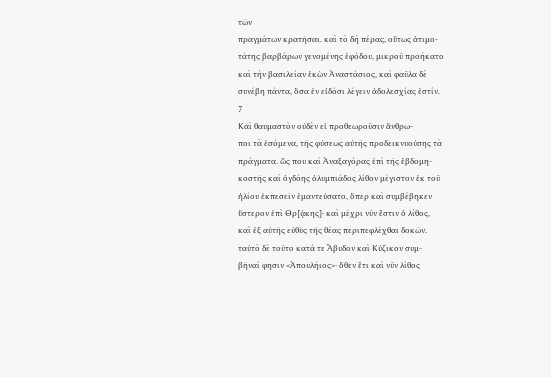τῶν
πραγμάτων κρατῆσαι. καὶ τὸ δὴ πέρας, οὕτως ἀτιμο-
τάτης βαρβάρων γενομένης ἐφόδου, μικροῦ προήκατο
καὶ τὴν βασιλείαν ἑκὼν Ἀναστάσιος, καὶ φαῦλα δὲ
συνέβη πάντα, ὅσα ἐν εἰδόσι λέγειν ἀδολεσχίας ἐστίν.
7
Καὶ θαυμαστὸν οὐδὲν εἰ προθεωροῦσιν ἄνθρω-
ποι τὰ ἐσόμενα, τῆς φύσεως αὐτῆς προδεικνυούσης τὰ
πράγματα. ὥς που καὶ Ἀναξαγόρας ἐπὶ τῆς ἑβδομη-
κοστῆς καὶ ὀγδόης ὀλυμπιάδος λίθον μέγιστον ἐκ τοῦ
ἡλίου ἐκπεσεῖν ἐμαντεύσατο, ὅπερ καὶ συμβέβηκεν
ὕστερον ἐπὶ Θρ[ᾴκης]· καὶ μέχρι νῦν ἔστιν ὁ λίθος,
καὶ ἐξ αὐτῆς εὐθὺς τῆς θέας περιπεφλέχθαι δοκῶν.
ταὐτὸ δὲ τοῦτο κατά τε Ἄβυδον καὶ Κύζικον συμ-
βῆναί φησιν <Ἀπουλήιος>· ὅθεν ἔτι καὶ νῦν λίθος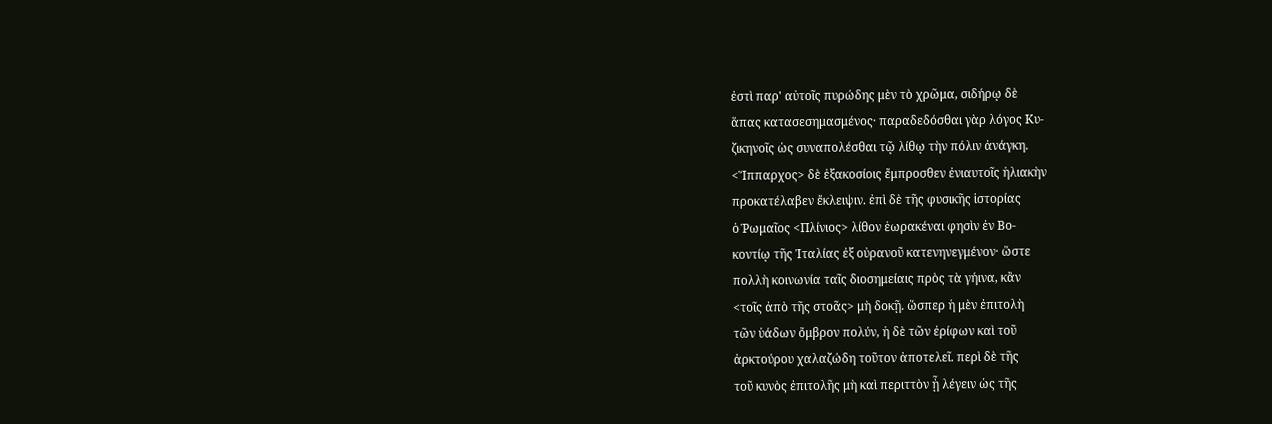ἐστὶ παρ' αὐτοῖς πυρώδης μὲν τὸ χρῶμα, σιδήρῳ δὲ
ἅπας κατασεσημασμένος· παραδεδόσθαι γὰρ λόγος Κυ-
ζικηνοῖς ὡς συναπολέσθαι τῷ λίθῳ τὴν πόλιν ἀνάγκη.
<Ἵππαρχος> δὲ ἑξακοσίοις ἔμπροσθεν ἐνιαυτοῖς ἡλιακὴν
προκατέλαβεν ἔκλειψιν. ἐπὶ δὲ τῆς φυσικῆς ἱστορίας
ὁ Ῥωμαῖος <Πλίνιος> λίθον ἑωρακέναι φησὶν ἐν Βο-
κοντίῳ τῆς Ἰταλίας ἐξ οὐρανοῦ κατενηνεγμένον· ὥστε
πολλὴ κοινωνία ταῖς διοσημείαις πρὸς τὰ γήινα, κἂν
<τοῖς ἀπὸ τῆς στοᾶς> μὴ δοκῇ. ὥσπερ ἡ μὲν ἐπιτολὴ
τῶν ὑάδων ὄμβρον πολύν, ἡ δὲ τῶν ἐρίφων καὶ τοῦ
ἀρκτούρου χαλαζώδη τοῦτον ἀποτελεῖ. περὶ δὲ τῆς
τοῦ κυνὸς ἐπιτολῆς μὴ καὶ περιττὸν ᾖ λέγειν ὡς τῆς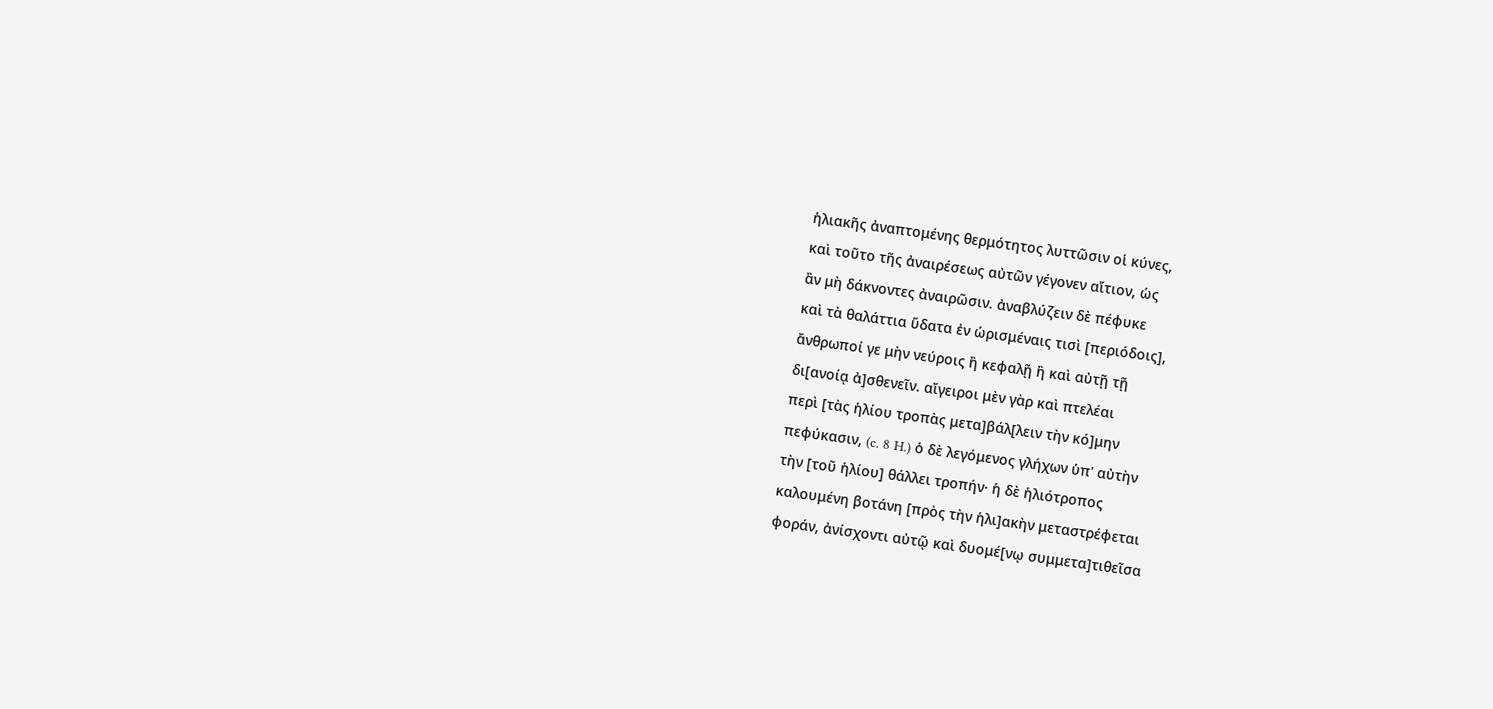ἡλιακῆς ἀναπτομένης θερμότητος λυττῶσιν οἱ κύνες,
καὶ τοῦτο τῆς ἀναιρέσεως αὐτῶν γέγονεν αἴτιον, ὡς
ἂν μὴ δάκνοντες ἀναιρῶσιν. ἀναβλύζειν δὲ πέφυκε
καὶ τὰ θαλάττια ὕδατα ἐν ὡρισμέναις τισὶ [περιόδοις],
ἄνθρωποί γε μὴν νεύροις ἢ κεφαλῇ ἢ καὶ αὐτῇ τῇ
δι[ανοίᾳ ἀ]σθενεῖν. αἴγειροι μὲν γὰρ καὶ πτελέαι
περὶ [τὰς ἡλίου τροπὰς μετα]βάλ[λειν τὴν κό]μην
πεφύκασιν, (c. 8 H.) ὁ δὲ λεγόμενος γλήχων ὑπ' αὐτὴν
τὴν [τοῦ ἡλίου] θάλλει τροπήν· ἡ δὲ ἡλιότροπος
καλουμένη βοτάνη [πρὸς τὴν ἡλι]ακὴν μεταστρέφεται
φοράν, ἀνίσχοντι αὐτῷ καὶ δυομέ[νῳ συμμετα]τιθεῖσα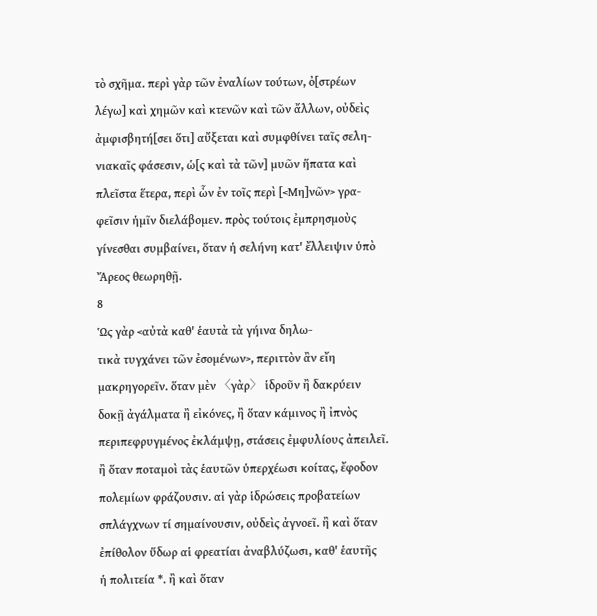τὸ σχῆμα. περὶ γὰρ τῶν ἐναλίων τούτων, ὀ[στρέων
λέγω] καὶ χημῶν καὶ κτενῶν καὶ τῶν ἄλλων, οὐδεὶς
ἀμφισβητή[σει ὅτι] αὔξεται καὶ συμφθίνει ταῖς σελη-
νιακαῖς φάσεσιν, ὡ[ς καὶ τὰ τῶν] μυῶν ἥπατα καὶ
πλεῖστα ἕτερα, περὶ ὧν ἐν τοῖς περὶ [<Μη]νῶν> γρα-
φεῖσιν ἡμῖν διελάβομεν. πρὸς τούτοις ἐμπρησμοὺς
γίνεσθαι συμβαίνει, ὅταν ἡ σελήνη κατ' ἔλλειψιν ὑπὸ
Ἄρεος θεωρηθῇ.
8
Ὡς γὰρ <αὐτὰ καθ' ἑαυτὰ τὰ γήινα δηλω-
τικὰ τυγχάνει τῶν ἐσομένων>, περιττὸν ἂν εἴη
μακρηγορεῖν. ὅταν μὲν 〈γὰρ〉 ἱδροῦν ἢ δακρύειν
δοκῇ ἀγάλματα ἢ εἰκόνες, ἢ ὅταν κάμινος ἢ ἰπνὸς
περιπεφρυγμένος ἐκλάμψῃ, στάσεις ἐμφυλίους ἀπειλεῖ.
ἢ ὅταν ποταμοὶ τὰς ἑαυτῶν ὑπερχέωσι κοίτας, ἔφοδον
πολεμίων φράζουσιν. αἱ γὰρ ἱδρώσεις προβατείων
σπλάγχνων τί σημαίνουσιν, οὐδεὶς ἀγνοεῖ. ἢ καὶ ὅταν
ἐπίθολον ὕδωρ αἱ φρεατίαι ἀναβλύζωσι, καθ' ἑαυτῆς
ἡ πολιτεία *. ἢ καὶ ὅταν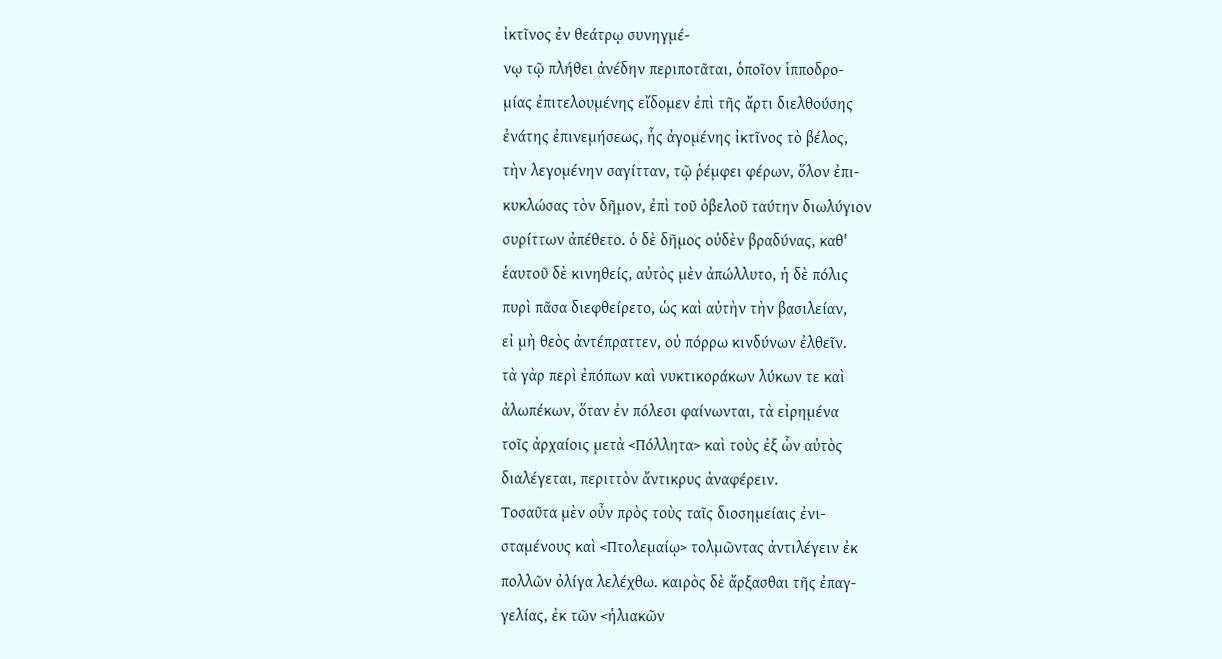ἰκτῖνος ἐν θεάτρῳ συνηγμέ-
νῳ τῷ πλήθει ἀνέδην περιποτᾶται, ὁποῖον ἱπποδρο-
μίας ἐπιτελουμένης εἴδομεν ἐπὶ τῆς ἄρτι διελθούσης
ἐνάτης ἐπινεμήσεως, ἧς ἀγομένης ἰκτῖνος τὸ βέλος,
τὴν λεγομένην σαγίτταν, τῷ ῥέμφει φέρων, ὅλον ἐπι-
κυκλώσας τὸν δῆμον, ἐπὶ τοῦ ὀβελοῦ ταύτην διωλύγιον
συρίττων ἀπέθετο. ὁ δὲ δῆμος οὐδὲν βραδύνας, καθ'
ἑαυτοῦ δὲ κινηθείς, αὐτὸς μὲν ἀπώλλυτο, ἡ δὲ πόλις
πυρὶ πᾶσα διεφθείρετο, ὡς καὶ αὐτὴν τὴν βασιλείαν,
εἰ μὴ θεὸς ἀντέπραττεν, οὐ πόρρω κινδύνων ἐλθεῖν.
τὰ γὰρ περὶ ἐπόπων καὶ νυκτικοράκων λύκων τε καὶ
ἀλωπέκων, ὅταν ἐν πόλεσι φαίνωνται, τὰ εἰρημένα
τοῖς ἀρχαίοις μετὰ <Πόλλητα> καὶ τοὺς ἐξ ὧν αὐτὸς
διαλέγεται, περιττὸν ἄντικρυς ἀναφέρειν.
Τοσαῦτα μὲν οὖν πρὸς τοὺς ταῖς διοσημείαις ἐνι-
σταμένους καὶ <Πτολεμαίῳ> τολμῶντας ἀντιλέγειν ἐκ
πολλῶν ὀλίγα λελέχθω. καιρὸς δὲ ἄρξασθαι τῆς ἐπαγ-
γελίας, ἐκ τῶν <ἡλιακῶν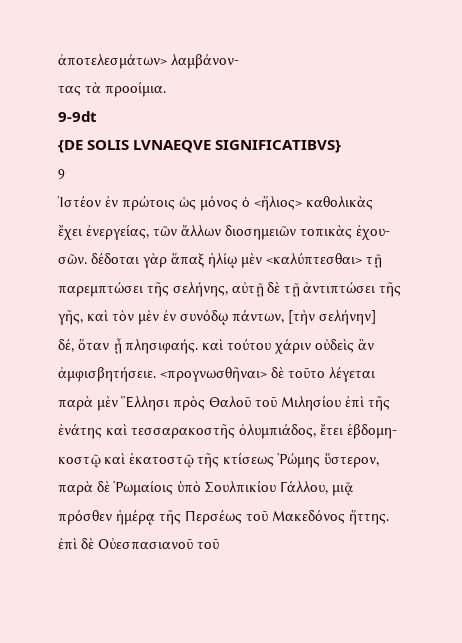ἀποτελεσμάτων> λαμβάνον-
τας τὰ προοίμια.
9-9dt
{DE SOLIS LVNAEQVE SIGNIFICATIBVS}
9
Ἰστέον ἐν πρώτοις ὡς μόνος ὁ <ἥλιος> καθολικὰς
ἔχει ἐνεργείας, τῶν ἄλλων διοσημειῶν τοπικὰς ἐχου-
σῶν. δέδοται γὰρ ἅπαξ ἡλίῳ μὲν <καλύπτεσθαι> τῇ
παρεμπτώσει τῆς σελήνης, αὐτῇ δὲ τῇ ἀντιπτώσει τῆς
γῆς, καὶ τὸν μὲν ἐν συνόδῳ πάντων, [τὴν σελήνην]
δέ, ὅταν ᾖ πλησιφαής. καὶ τούτου χάριν οὐδεὶς ἂν
ἀμφισβητήσειε. <προγνωσθῆναι> δὲ τοῦτο λέγεται
παρὰ μὲν Ἕλλησι πρὸς Θαλοῦ τοῦ Μιλησίου ἐπὶ τῆς
ἐνάτης καὶ τεσσαρακοστῆς ὀλυμπιάδος, ἔτει ἑβδομη-
κοστῷ καὶ ἑκατοστῷ τῆς κτίσεως Ῥώμης ὕστερον,
παρὰ δὲ Ῥωμαίοις ὑπὸ Σουλπικίου Γάλλου, μιᾷ
πρόσθεν ἡμέρᾳ τῆς Περσέως τοῦ Μακεδόνος ἥττης.
ἐπὶ δὲ Οὐεσπασιανοῦ τοῦ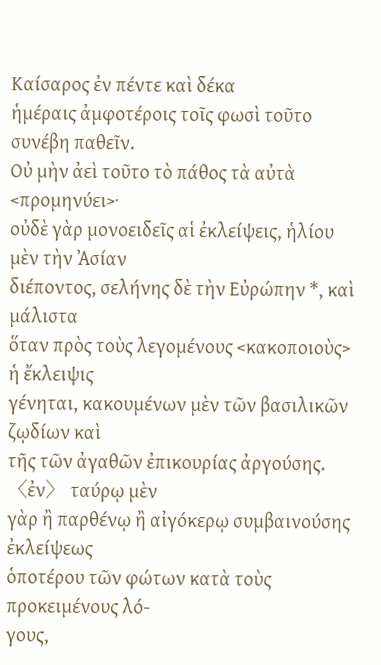Καίσαρος ἐν πέντε καὶ δέκα
ἡμέραις ἀμφοτέροις τοῖς φωσὶ τοῦτο συνέβη παθεῖν.
Οὐ μὴν ἀεὶ τοῦτο τὸ πάθος τὰ αὐτὰ <προμηνύει>·
οὐδὲ γὰρ μονοειδεῖς αἱ ἐκλείψεις, ἡλίου μὲν τὴν Ἀσίαν
διέποντος, σελήνης δὲ τὴν Εὐρώπην *, καὶ μάλιστα
ὅταν πρὸς τοὺς λεγομένους <κακοποιοὺς> ἡ ἔκλειψις
γένηται, κακουμένων μὲν τῶν βασιλικῶν ζῳδίων καὶ
τῆς τῶν ἀγαθῶν ἐπικουρίας ἀργούσης. 〈ἐν〉 ταύρῳ μὲν
γὰρ ἢ παρθένῳ ἢ αἰγόκερῳ συμβαινούσης ἐκλείψεως
ὁποτέρου τῶν φώτων κατὰ τοὺς προκειμένους λό-
γους,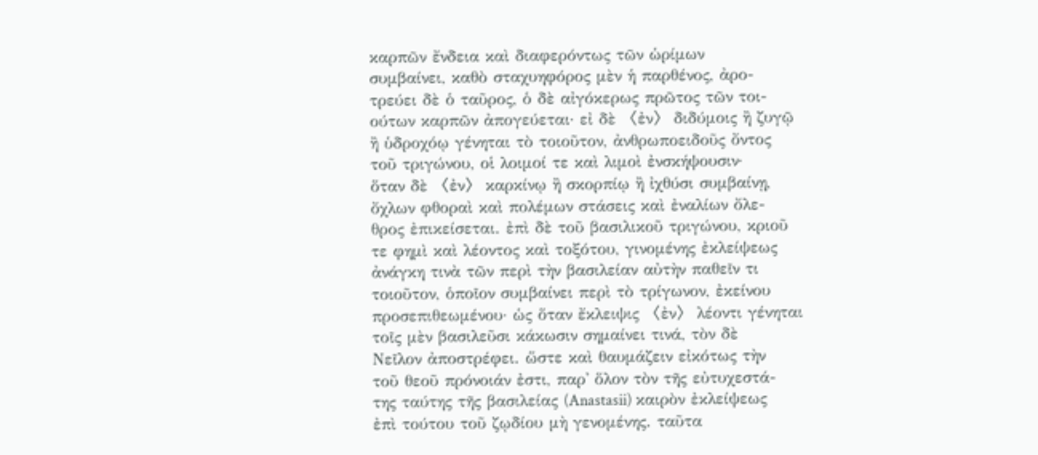καρπῶν ἔνδεια καὶ διαφερόντως τῶν ὡρίμων
συμβαίνει, καθὸ σταχυηφόρος μὲν ἡ παρθένος, ἀρο-
τρεύει δὲ ὁ ταῦρος, ὁ δὲ αἰγόκερως πρῶτος τῶν τοι-
ούτων καρπῶν ἀπογεύεται· εἰ δὲ 〈ἐν〉 διδύμοις ἢ ζυγῷ
ἢ ὑδροχόῳ γένηται τὸ τοιοῦτον, ἀνθρωποειδοῦς ὄντος
τοῦ τριγώνου, οἱ λοιμοί τε καὶ λιμοὶ ἐνσκήψουσιν·
ὅταν δὲ 〈ἐν〉 καρκίνῳ ἢ σκορπίῳ ἢ ἰχθύσι συμβαίνῃ,
ὄχλων φθοραὶ καὶ πολέμων στάσεις καὶ ἐναλίων ὄλε-
θρος ἐπικείσεται. ἐπὶ δὲ τοῦ βασιλικοῦ τριγώνου, κριοῦ
τε φημὶ καὶ λέοντος καὶ τοξότου, γινομένης ἐκλείψεως
ἀνάγκη τινὰ τῶν περὶ τὴν βασιλείαν αὐτὴν παθεῖν τι
τοιοῦτον, ὁποῖον συμβαίνει περὶ τὸ τρίγωνον, ἐκείνου
προσεπιθεωμένου· ὡς ὅταν ἔκλειψις 〈ἐν〉 λέοντι γένηται
τοῖς μὲν βασιλεῦσι κάκωσιν σημαίνει τινά, τὸν δὲ
Νεῖλον ἀποστρέφει. ὥστε καὶ θαυμάζειν εἰκότως τὴν
τοῦ θεοῦ πρόνοιάν ἐστι, παρ' ὅλον τὸν τῆς εὐτυχεστά-
της ταύτης τῆς βασιλείας (Anastasii) καιρὸν ἐκλείψεως
ἐπὶ τούτου τοῦ ζῳδίου μὴ γενομένης. ταῦτα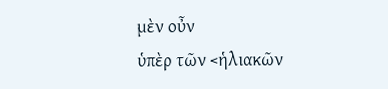μὲν οὖν
ὑπὲρ τῶν <ἡλιακῶν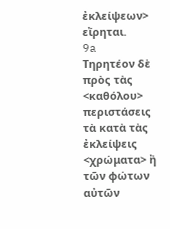ἐκλείψεων> εἴρηται.
9a
Τηρητέον δὲ πρὸς τὰς <καθόλου> περιστάσεις
τὰ κατὰ τὰς ἐκλείψεις <χρώματα> ἢ τῶν φώτων αὐτῶν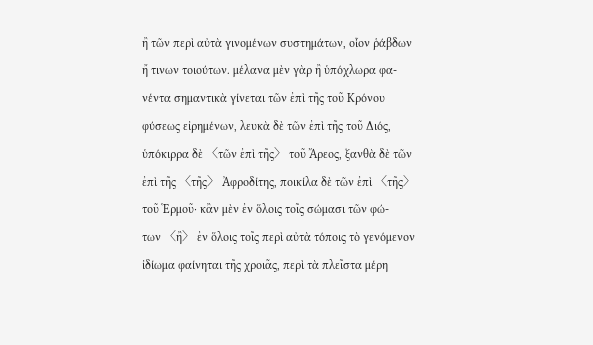ἢ τῶν περὶ αὐτὰ γινομένων συστημάτων, οἷον ῥάβδων
ἤ τινων τοιούτων. μέλανα μὲν γὰρ ἢ ὑπόχλωρα φα-
νέντα σημαντικὰ γίνεται τῶν ἐπὶ τῆς τοῦ Κρόνου
φύσεως εἰρημένων, λευκὰ δὲ τῶν ἐπὶ τῆς τοῦ Διός,
ὑπόκιρρα δὲ 〈τῶν ἐπὶ τῆς〉 τοῦ Ἄρεος, ξανθὰ δὲ τῶν
ἐπὶ τῆς 〈τῆς〉 Ἀφροδίτης, ποικίλα δὲ τῶν ἐπὶ 〈τῆς〉
τοῦ Ἑρμοῦ· κἂν μὲν ἐν ὅλοις τοῖς σώμασι τῶν φώ-
των 〈ἢ〉 ἐν ὅλοις τοῖς περὶ αὐτὰ τόποις τὸ γενόμενον
ἰδίωμα φαίνηται τῆς χροιᾶς, περὶ τὰ πλεῖστα μέρη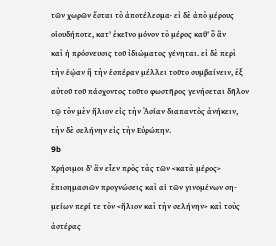τῶν χωρῶν ἔσται τὸ ἀποτέλεσμα· εἰ δὲ ἀπὸ μέρους
οἱουδήποτε, κατ' ἐκεῖνο μόνον τὸ μέρος καθ' ὃ ἂν
καὶ ἡ πρόσνευσις τοῦ ἰδιώματος γένηται. εἰ δὲ περὶ
τὴν ἑῴαν ἢ τὴν ἑσπέραν μέλλει τοῦτο συμβαίνειν, ἐξ
αὐτοῦ τοῦ πάσχοντος τοῦτο φωστῆρος γενήσεται δῆλον
τῷ τὸν μὲν ἥλιον εἰς τὴν Ἀσίαν διαπαντὸς ἀνήκειν,
τὴν δὲ σελήνην εἰς τὴν Εὐρώπην.
9b
Χρήσιμοι δ' ἂν εἶεν πρὸς τὰς τῶν <κατὰ μέρος>
ἐπισημασιῶν προγνώσεις καὶ αἱ τῶν γινομένων ση-
μείων περί τε τὸν <ἥλιον καὶ τὴν σελήνην> καὶ τοὺς
ἀστέρας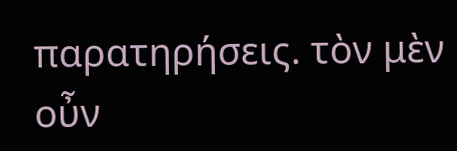παρατηρήσεις. τὸν μὲν οὖν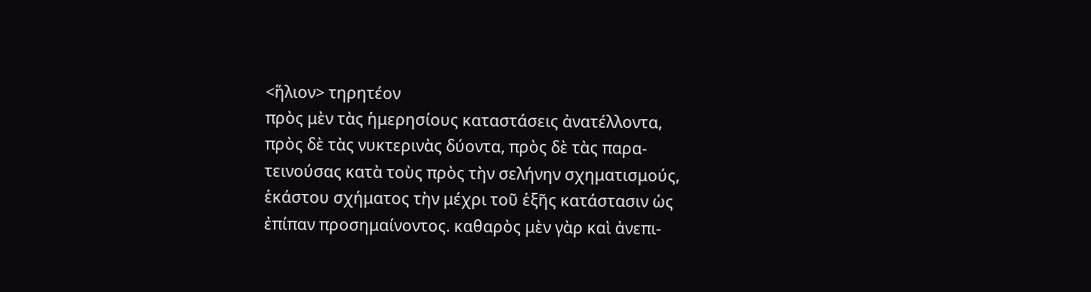<ἥλιον> τηρητέον
πρὸς μὲν τὰς ἡμερησίους καταστάσεις ἀνατέλλοντα,
πρὸς δὲ τὰς νυκτερινὰς δύοντα, πρὸς δὲ τὰς παρα-
τεινούσας κατὰ τοὺς πρὸς τὴν σελήνην σχηματισμούς,
ἑκάστου σχήματος τὴν μέχρι τοῦ ἑξῆς κατάστασιν ὡς
ἐπίπαν προσημαίνοντος. καθαρὸς μὲν γὰρ καὶ ἀνεπι-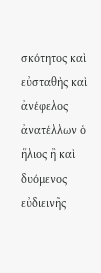σκότητος καὶ εὐσταθὴς καὶ ἀνέφελος ἀνατέλλων ὁ
ἥλιος ἢ καὶ δυόμενος εὐδιεινῆς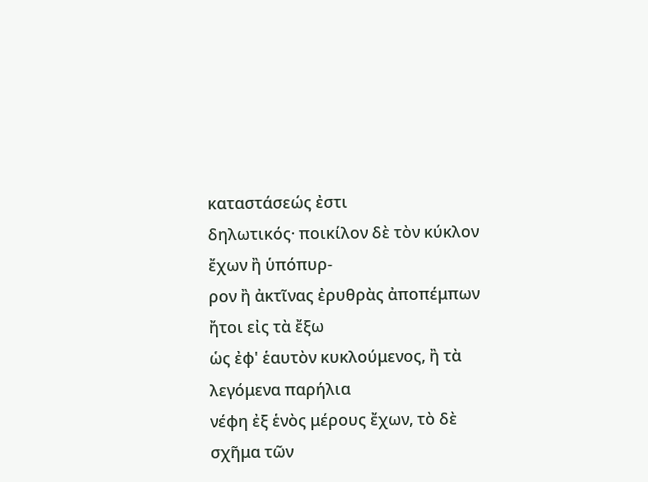καταστάσεώς ἐστι
δηλωτικός· ποικίλον δὲ τὸν κύκλον ἔχων ἢ ὑπόπυρ-
ρον ἢ ἀκτῖνας ἐρυθρὰς ἀποπέμπων ἤτοι εἰς τὰ ἔξω
ὡς ἐφ' ἑαυτὸν κυκλούμενος, ἢ τὰ λεγόμενα παρήλια
νέφη ἐξ ἑνὸς μέρους ἔχων, τὸ δὲ σχῆμα τῶν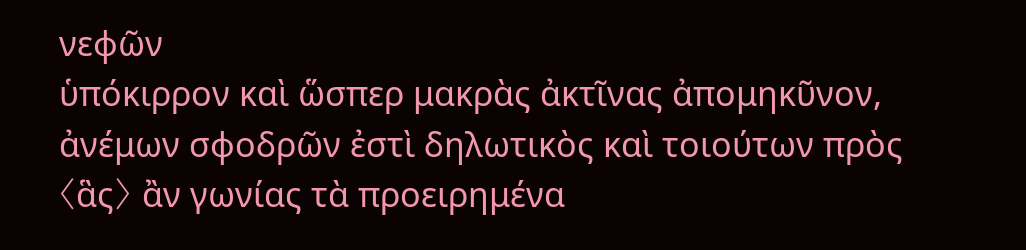νεφῶν
ὑπόκιρρον καὶ ὥσπερ μακρὰς ἀκτῖνας ἀπομηκῦνον,
ἀνέμων σφοδρῶν ἐστὶ δηλωτικὸς καὶ τοιούτων πρὸς
〈ἃς〉 ἂν γωνίας τὰ προειρημένα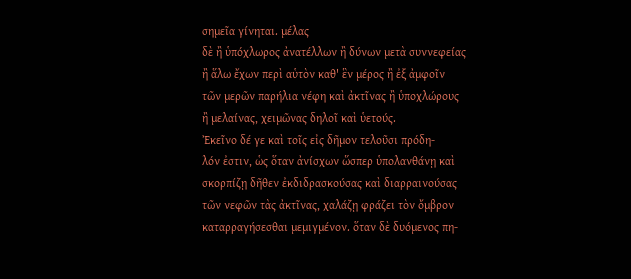σημεῖα γίνηται. μέλας
δὲ ἢ ὑπόχλωρος ἀνατέλλων ἢ δύνων μετὰ συννεφείας
ἢ ἅλω ἔχων περὶ αὑτὸν καθ' ἓν μέρος ἢ ἐξ ἀμφοῖν
τῶν μερῶν παρήλια νέφη καὶ ἀκτῖνας ἢ ὑποχλώρους
ἢ μελαίνας, χειμῶνας δηλοῖ καὶ ὑετούς.
Ἐκεῖνο δέ γε καὶ τοῖς εἰς δῆμον τελοῦσι πρόδη-
λόν ἐστιν, ὡς ὅταν ἀνίσχων ὥσπερ ὑπολανθάνῃ καὶ
σκορπίζῃ δῆθεν ἐκδιδρασκούσας καὶ διαρραινούσας
τῶν νεφῶν τὰς ἀκτῖνας, χαλάζῃ φράζει τὸν ὄμβρον
καταρραγήσεσθαι μεμιγμένον. ὅταν δὲ δυόμενος πη-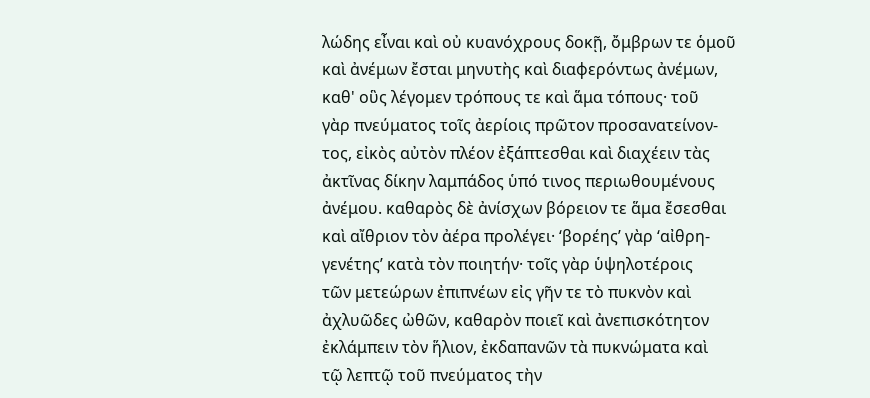λώδης εἶναι καὶ οὐ κυανόχρους δοκῇ, ὄμβρων τε ὁμοῦ
καὶ ἀνέμων ἔσται μηνυτὴς καὶ διαφερόντως ἀνέμων,
καθ' οὓς λέγομεν τρόπους τε καὶ ἅμα τόπους· τοῦ
γὰρ πνεύματος τοῖς ἀερίοις πρῶτον προσανατείνον-
τος, εἰκὸς αὐτὸν πλέον ἐξάπτεσθαι καὶ διαχέειν τὰς
ἀκτῖνας δίκην λαμπάδος ὑπό τινος περιωθουμένους
ἀνέμου. καθαρὸς δὲ ἀνίσχων βόρειον τε ἅμα ἔσεσθαι
καὶ αἴθριον τὸν ἀέρα προλέγει· ‘βορέης’ γὰρ ‘αἰθρη-
γενέτης’ κατὰ τὸν ποιητήν· τοῖς γὰρ ὑψηλοτέροις
τῶν μετεώρων ἐπιπνέων εἰς γῆν τε τὸ πυκνὸν καὶ
ἀχλυῶδες ὠθῶν, καθαρὸν ποιεῖ καὶ ἀνεπισκότητον
ἐκλάμπειν τὸν ἥλιον, ἐκδαπανῶν τὰ πυκνώματα καὶ
τῷ λεπτῷ τοῦ πνεύματος τὴν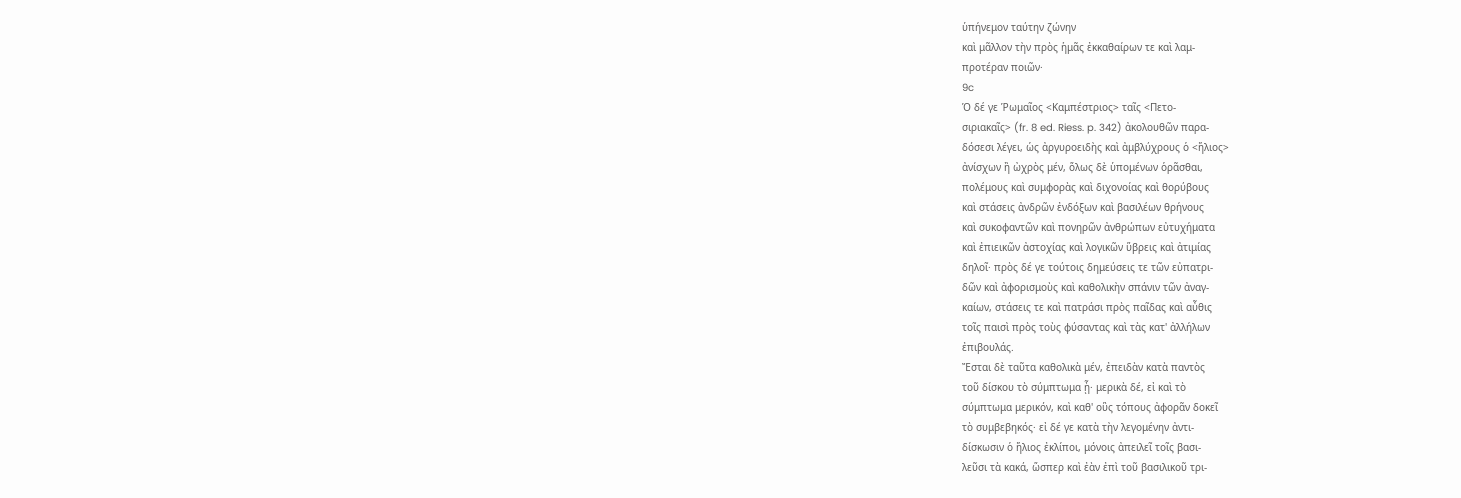ὑπήνεμον ταύτην ζώνην
καὶ μᾶλλον τὴν πρὸς ἡμᾶς ἐκκαθαίρων τε καὶ λαμ-
προτέραν ποιῶν·
9c
Ὁ δέ γε Ῥωμαῖος <Καμπέστριος> ταῖς <Πετο-
σιριακαῖς> (fr. 8 ed. Riess. p. 342) ἀκολουθῶν παρα-
δόσεσι λέγει, ὡς ἀργυροειδὴς καὶ ἀμβλύχρους ὁ <ἥλιος>
ἀνίσχων ἢ ὠχρὸς μέν, ὅλως δὲ ὑπομένων ὁρᾶσθαι,
πολέμους καὶ συμφορὰς καὶ διχονοίας καὶ θορύβους
καὶ στάσεις ἀνδρῶν ἐνδόξων καὶ βασιλέων θρήνους
καὶ συκοφαντῶν καὶ πονηρῶν ἀνθρώπων εὐτυχήματα
καὶ ἐπιεικῶν ἀστοχίας καὶ λογικῶν ὕβρεις καὶ ἀτιμίας
δηλοῖ· πρὸς δέ γε τούτοις δημεύσεις τε τῶν εὐπατρι-
δῶν καὶ ἀφορισμοὺς καὶ καθολικὴν σπάνιν τῶν ἀναγ-
καίων, στάσεις τε καὶ πατράσι πρὸς παῖδας καὶ αὖθις
τοῖς παισὶ πρὸς τοὺς φύσαντας καὶ τὰς κατ' ἀλλήλων
ἐπιβουλάς.
Ἔσται δὲ ταῦτα καθολικὰ μέν, ἐπειδὰν κατὰ παντὸς
τοῦ δίσκου τὸ σύμπτωμα ᾖ· μερικὰ δέ, εἰ καὶ τὸ
σύμπτωμα μερικόν, καὶ καθ' οὓς τόπους ἀφορᾶν δοκεῖ
τὸ συμβεβηκός· εἰ δέ γε κατὰ τὴν λεγομένην ἀντι-
δίσκωσιν ὁ ἥλιος ἐκλίποι, μόνοις ἀπειλεῖ τοῖς βασι-
λεῦσι τὰ κακά, ὥσπερ καὶ ἐὰν ἐπὶ τοῦ βασιλικοῦ τρι-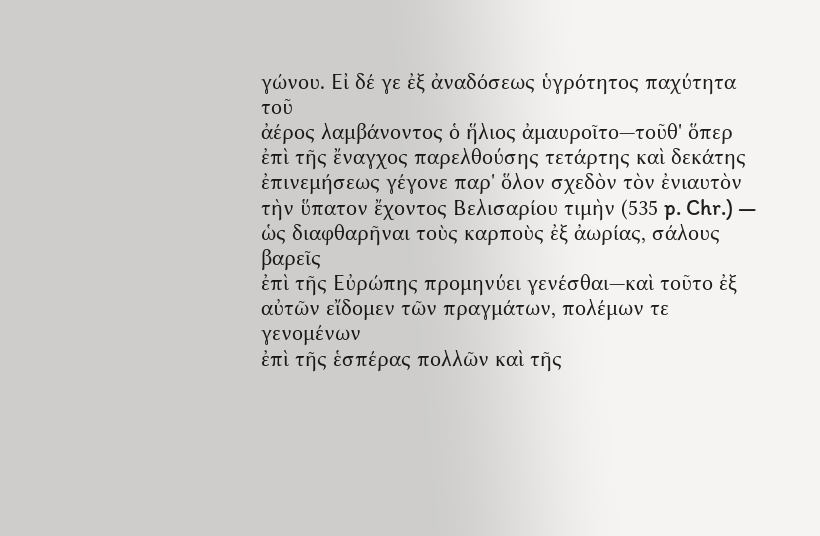γώνου. Εἰ δέ γε ἐξ ἀναδόσεως ὑγρότητος παχύτητα τοῦ
ἀέρος λαμβάνοντος ὁ ἥλιος ἀμαυροῖτο—τοῦθ' ὅπερ
ἐπὶ τῆς ἔναγχος παρελθούσης τετάρτης καὶ δεκάτης
ἐπινεμήσεως γέγονε παρ' ὅλον σχεδὸν τὸν ἐνιαυτὸν
τὴν ὕπατον ἔχοντος Βελισαρίου τιμὴν (535 p. Chr.) —
ὡς διαφθαρῆναι τοὺς καρποὺς ἐξ ἀωρίας, σάλους βαρεῖς
ἐπὶ τῆς Εὐρώπης προμηνύει γενέσθαι—καὶ τοῦτο ἐξ
αὐτῶν εἴδομεν τῶν πραγμάτων, πολέμων τε γενομένων
ἐπὶ τῆς ἑσπέρας πολλῶν καὶ τῆς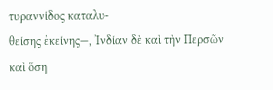τυραννίδος καταλυ-
θείσης ἐκείνης—, Ἰνδίαν δὲ καὶ τὴν Περσῶν καὶ ὅση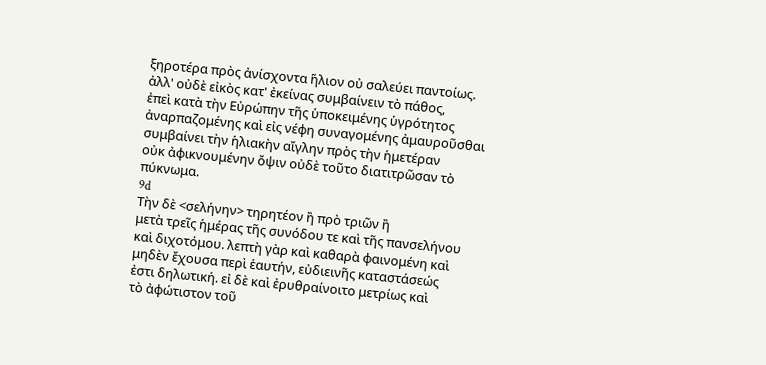ξηροτέρα πρὸς ἀνίσχοντα ἥλιον οὐ σαλεύει παντοίως.
ἀλλ' οὐδὲ εἰκὸς κατ' ἐκείνας συμβαίνειν τὸ πάθος,
ἐπεὶ κατὰ τὴν Εὐρώπην τῆς ὑποκειμένης ὑγρότητος
ἀναρπαζομένης καὶ εἰς νέφη συναγομένης ἀμαυροῦσθαι
συμβαίνει τὴν ἡλιακὴν αἴγλην πρὸς τὴν ἡμετέραν
οὐκ ἀφικνουμένην ὄψιν οὐδὲ τοῦτο διατιτρῶσαν τὸ
πύκνωμα.
9d
Τὴν δὲ <σελήνην> τηρητέον ἢ πρὸ τριῶν ἢ
μετὰ τρεῖς ἡμέρας τῆς συνόδου τε καὶ τῆς πανσελήνου
καὶ διχοτόμου. λεπτὴ γὰρ καὶ καθαρὰ φαινομένη καὶ
μηδὲν ἔχουσα περὶ ἑαυτήν, εὐδιεινῆς καταστάσεώς
ἐστι δηλωτική. εἰ δὲ καὶ ἐρυθραίνοιτο μετρίως καὶ
τὸ ἀφώτιστον τοῦ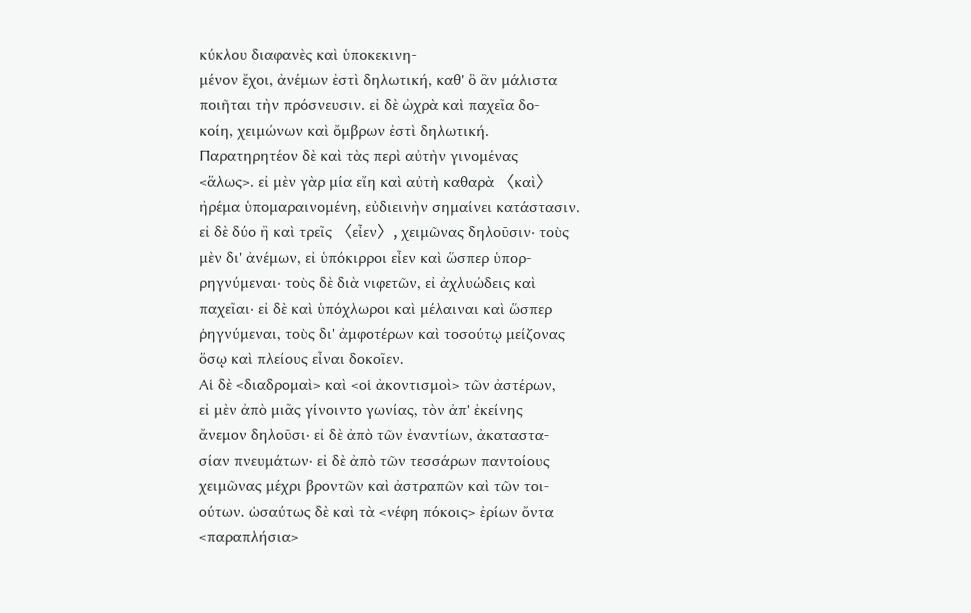κύκλου διαφανὲς καὶ ὑποκεκινη-
μένον ἔχοι, ἀνέμων ἐστὶ δηλωτική, καθ' ὃ ἂν μάλιστα
ποιῆται τὴν πρόσνευσιν. εἰ δὲ ὠχρὰ καὶ παχεῖα δο-
κοίη, χειμώνων καὶ ὄμβρων ἐστὶ δηλωτική.
Παρατηρητέον δὲ καὶ τὰς περὶ αὐτὴν γινομένας
<ἅλως>. εἰ μὲν γὰρ μία εἴη καὶ αὐτὴ καθαρὰ 〈καὶ〉
ἠρέμα ὑπομαραινομένη, εὐδιεινὴν σημαίνει κατάστασιν.
εἰ δὲ δύο ἢ καὶ τρεῖς 〈εἶεν〉, χειμῶνας δηλοῦσιν· τοὺς
μὲν δι' ἀνέμων, εἰ ὑπόκιρροι εἶεν καὶ ὥσπερ ὑπορ-
ρηγνύμεναι· τοὺς δὲ διὰ νιφετῶν, εἰ ἀχλυώδεις καὶ
παχεῖαι· εἰ δὲ καὶ ὑπόχλωροι καὶ μέλαιναι καὶ ὥσπερ
ῥηγνύμεναι, τοὺς δι' ἀμφοτέρων καὶ τοσούτῳ μείζονας
ὅσῳ καὶ πλείους εἶναι δοκοῖεν.
Αἱ δὲ <διαδρομαὶ> καὶ <οἱ ἀκοντισμοὶ> τῶν ἀστέρων,
εἰ μὲν ἀπὸ μιᾶς γίνοιντο γωνίας, τὸν ἀπ' ἐκείνης
ἄνεμον δηλοῦσι· εἰ δὲ ἀπὸ τῶν ἐναντίων, ἀκαταστα-
σίαν πνευμάτων· εἰ δὲ ἀπὸ τῶν τεσσάρων παντοίους
χειμῶνας μέχρι βροντῶν καὶ ἀστραπῶν καὶ τῶν τοι-
ούτων. ὡσαύτως δὲ καὶ τὰ <νέφη πόκοις> ἐρίων ὄντα
<παραπλήσια>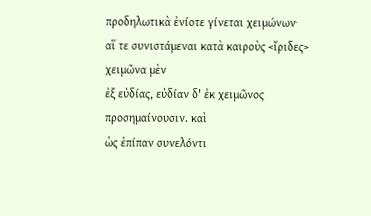προδηλωτικὰ ἐνίοτε γίνεται χειμώνων·
αἵ τε συνιστάμεναι κατὰ καιροὺς <ἴριδες> χειμῶνα μὲν
ἐξ εὐδίας, εὐδίαν δ' ἐκ χειμῶνος προσημαίνουσιν. καὶ
ὡς ἐπίπαν συνελόντι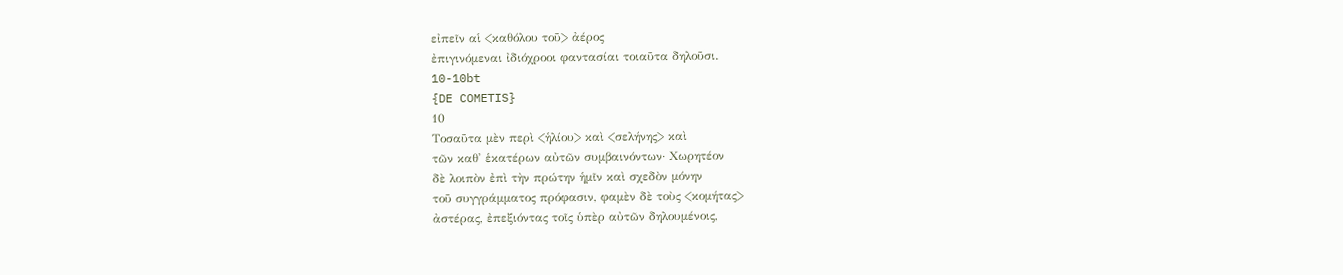εἰπεῖν αἱ <καθόλου τοῦ> ἀέρος
ἐπιγινόμεναι ἰδιόχροοι φαντασίαι τοιαῦτα δηλοῦσι.
10-10bt
{DE COMETIS}
10
Τοσαῦτα μὲν περὶ <ἡλίου> καὶ <σελήνης> καὶ
τῶν καθ' ἑκατέρων αὐτῶν συμβαινόντων· Χωρητέον
δὲ λοιπὸν ἐπὶ τὴν πρώτην ἡμῖν καὶ σχεδὸν μόνην
τοῦ συγγράμματος πρόφασιν, φαμὲν δὲ τοὺς <κομήτας>
ἀστέρας, ἐπεξιόντας τοῖς ὑπὲρ αὐτῶν δηλουμένοις,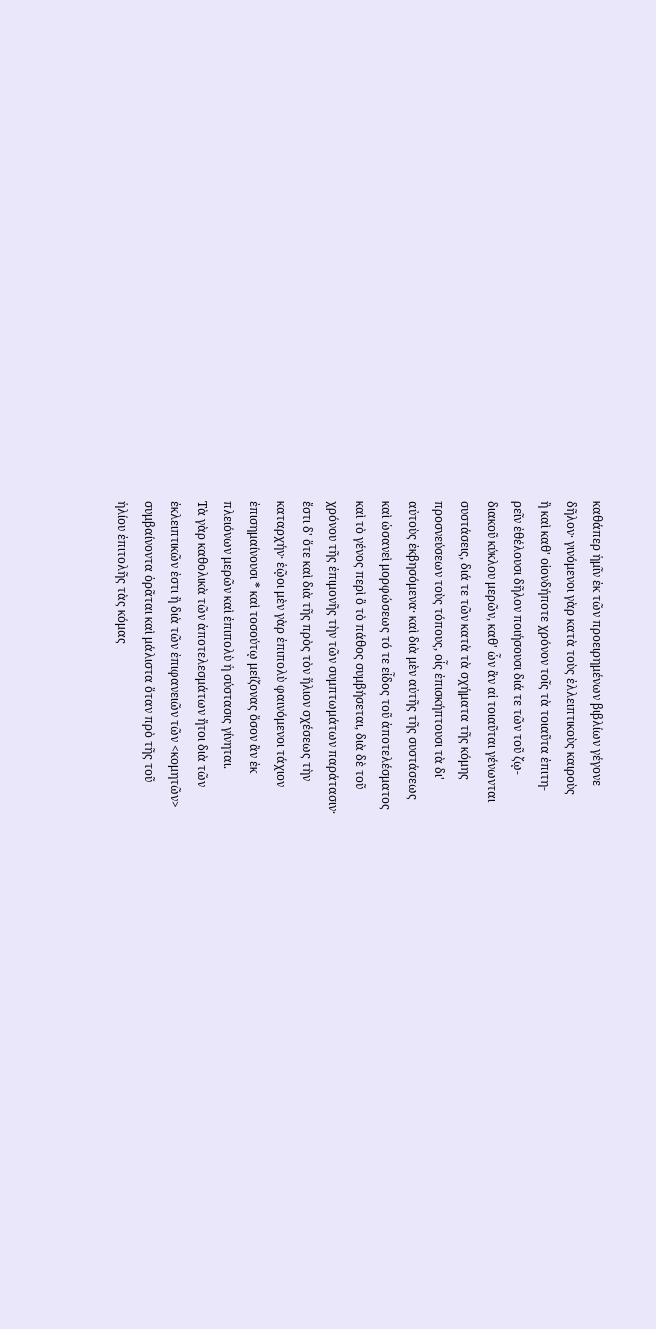καθάπερ ἡμῖν ἐκ τῶν προειρημένων βιβλίων γέγονε
δῆλον· γινόμενοι γὰρ κατὰ τοὺς ἐλλειπτικοὺς καιροὺς
ἢ καὶ καθ' οἱονδήποτε χρόνον τοῖς τὰ τοιαῦτα ἐπιτη-
ρεῖν ἐθέλουσι δῆλον ποιήσουσι διά τε τῶν τοῦ ζῳ-
διακοῦ κύκλου μερῶν, καθ' ὧν ἂν αἱ τοιαῦται γένωνται
συστάσεις, διά τε τῶν κατὰ τὰ σχήματα τῆς κόμης
προσνεύσεων τοὺς τόπους, οἷς ἐπισκήπτουσι τὰ δι'
αὐτοὺς ἐκβησόμενα· καὶ διὰ μὲν αὐτῆς τῆς συστάσεως
καὶ ὡσανεὶ μορφώσεως τό τε εἶδος τοῦ ἀποτελέσματος
καὶ τὸ γένος περὶ ὃ τὸ πάθος συμβήσεται, διὰ δὲ τοῦ
χρόνου τῆς ἐπιμονῆς τὴν τῶν συμπτωμάτων παράτασιν·
ἔστι δ' ὅτε καὶ διὰ τῆς πρὸς τὸν ἥλιον σχέσεως τὴν
καταρχήν· ἑῷοι μὲν γὰρ ἐπιπολὺ φαινόμενοι τάχιον
ἐπισημαίνουσι * καὶ τοσούτῳ μείζονας ὅσον ἂν ἐκ
πλειόνων μερῶν καὶ ἐπιπολὺ ἡ σύστασις γίνηται.
Τὰ γὰρ καθολικὰ τῶν ἀποτελεσμάτων ἤτοι διὰ τῶν
ἐκλειπτικῶν ἐστι ἢ διὰ τῶν ἐπιφανειῶν τῶν <κομητῶν>
συμβαίνοντα ὁρᾶται καὶ μάλιστα ὅταν πρὸ τῆς τοῦ
ἡλίου ἐπιτολῆς τὰς κόμας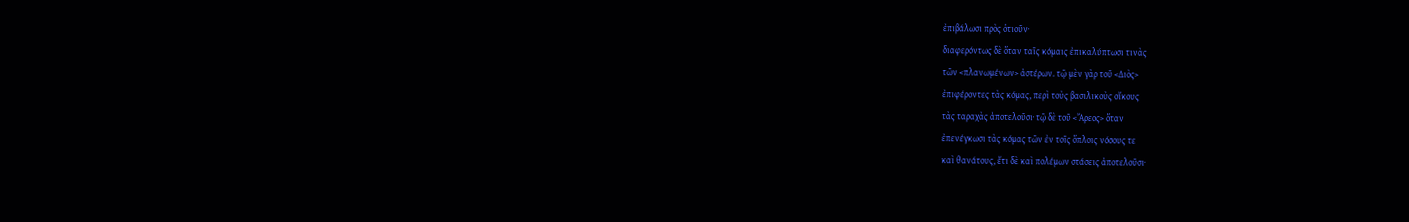ἐπιβάλωσι πρὸς ὁτιοῦν·
διαφερόντως δὲ ὅταν ταῖς κόμαις ἐπικαλύπτωσι τινὰς
τῶν <πλανωμένων> ἀστέρων. τῷ μὲν γὰρ τοῦ <Διὸς>
ἐπιφέροντες τὰς κόμας, περὶ τοὺς βασιλικοὺς οἴκους
τὰς ταραχὰς ἀποτελοῦσι· τῷ δὲ τοῦ <Ἄρεος> ὅταν
ἐπενέγκωσι τὰς κόμας τῶν ἐν τοῖς ὅπλοις νόσους τε
καὶ θανάτους, ἔτι δὲ καὶ πολέμων στάσεις ἀποτελοῦσι·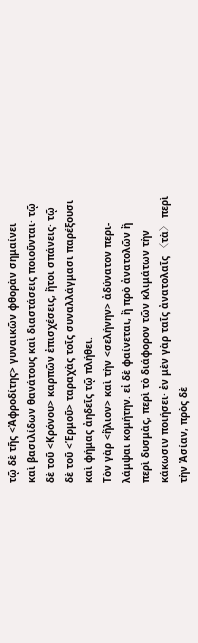τῷ δὲ τῆς <Ἀφροδίτης> γυναικῶν φθορὰν σημαίνει
καὶ βασιλίδων θανάτους καὶ διαστάσεις ποιοῦνται· τῷ
δὲ τοῦ <Κρόνου> καρπῶν ἐπισχέσεις, ἤτοι σπάνεις· τῷ
δὲ τοῦ <Ἑρμοῦ> ταραχὰς τοῖς συναλλάγμασι παρέξουσι
καὶ φήμας ἀηδεῖς τῷ πλήθει.
Τὸν γὰρ <ἥλιον> καὶ τὴν <σελήνην> ἀδύνατον περι-
λάμψαι κομήτην. εἰ δὲ φαίνεται, ἢ πρὸ ἀνατολῶν ἢ
περὶ δυσμὰς, περὶ τὸ διάφορον τῶν κλιμάτων τὴν
κάκωσιν ποιήσει· ἐν μὲν γὰρ ταῖς ἀνατολαῖς 〈τὰ〉 περὶ
τὴν Ἀσίαν, πρὸς δὲ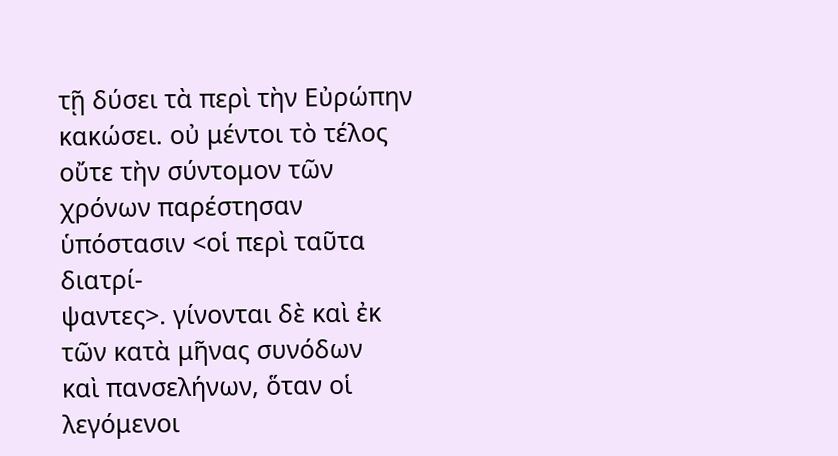τῇ δύσει τὰ περὶ τὴν Εὐρώπην
κακώσει. οὐ μέντοι τὸ τέλος οὔτε τὴν σύντομον τῶν
χρόνων παρέστησαν ὑπόστασιν <οἱ περὶ ταῦτα διατρί-
ψαντες>. γίνονται δὲ καὶ ἐκ τῶν κατὰ μῆνας συνόδων
καὶ πανσελήνων, ὅταν οἱ λεγόμενοι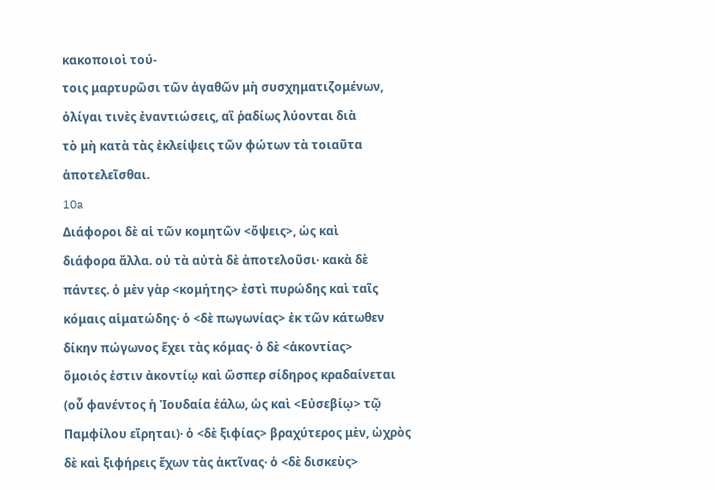κακοποιοὶ τού-
τοις μαρτυρῶσι τῶν ἀγαθῶν μὴ συσχηματιζομένων,
ὀλίγαι τινὲς ἐναντιώσεις, αἳ ῥαδίως λύονται διὰ
τὸ μὴ κατὰ τὰς ἐκλείψεις τῶν φώτων τὰ τοιαῦτα
ἀποτελεῖσθαι.
10a
Διάφοροι δὲ αἱ τῶν κομητῶν <ὄψεις>, ὡς καὶ
διάφορα ἄλλα. οὐ τὰ αὐτὰ δὲ ἀποτελοῦσι· κακὰ δὲ
πάντες. ὁ μὲν γὰρ <κομήτης> ἐστὶ πυρώδης καὶ ταῖς
κόμαις αἱματώδης· ὁ <δὲ πωγωνίας> ἐκ τῶν κάτωθεν
δίκην πώγωνος ἔχει τὰς κόμας· ὁ δὲ <ἀκοντίας>
ὅμοιός ἐστιν ἀκοντίῳ καὶ ὥσπερ σίδηρος κραδαίνεται
(οὗ φανέντος ἡ Ἰουδαία ἑάλω, ὡς καὶ <Εὐσεβίῳ> τῷ
Παμφίλου εἴρηται)· ὁ <δὲ ξιφίας> βραχύτερος μὲν, ὠχρὸς
δὲ καὶ ξιφήρεις ἔχων τὰς ἀκτῖνας· ὁ <δὲ δισκεὺς>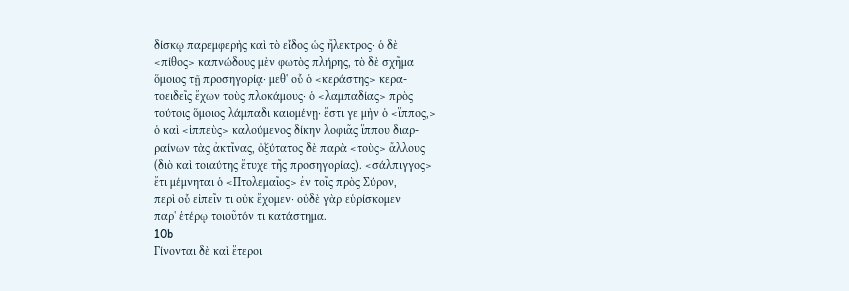δίσκῳ παρεμφερὴς καὶ τὸ εἶδος ὡς ἤλεκτρος· ὁ δὲ
<πίθος> καπνώδους μὲν φωτὸς πλήρης, τὸ δὲ σχῆμα
ὅμοιος τῇ προσηγορίᾳ· μεθ' οὗ ὁ <κεράστης> κερα-
τοειδεῖς ἔχων τοὺς πλοκάμους· ὁ <λαμπαδίας> πρὸς
τούτοις ὅμοιος λάμπαδι καιομένῃ· ἔστι γε μὴν ὁ <ἵππος,>
ὁ καὶ <ἱππεὺς> καλούμενος δίκην λοφιᾶς ἵππου διαρ-
ραίνων τὰς ἀκτῖνας, ὀξύτατος δὲ παρὰ <τοὺς> ἄλλους
(διὸ καὶ τοιαύτης ἔτυχε τῆς προσηγορίας). <σάλπιγγος>
ἔτι μέμνηται ὁ <Πτολεμαῖος> ἐν τοῖς πρὸς Σύρον,
περὶ οὗ εἰπεῖν τι οὐκ ἔχομεν· οὐδὲ γὰρ εὑρίσκομεν
παρ' ἑτέρῳ τοιοῦτόν τι κατάστημα.
10b
Γίνονται δὲ καὶ ἕτεροι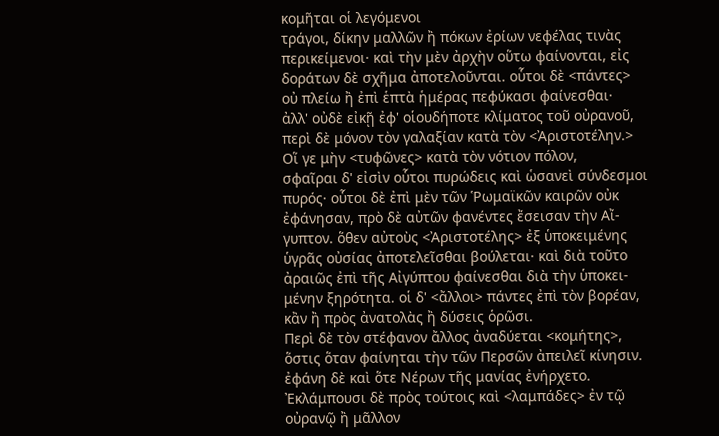κομῆται οἱ λεγόμενοι
τράγοι, δίκην μαλλῶν ἢ πόκων ἐρίων νεφέλας τινὰς
περικείμενοι· καὶ τὴν μὲν ἀρχὴν οὕτω φαίνονται, εἰς
δοράτων δὲ σχῆμα ἀποτελοῦνται. οὗτοι δὲ <πάντες>
οὐ πλείω ἢ ἐπὶ ἑπτὰ ἡμέρας πεφύκασι φαίνεσθαι·
ἀλλ' οὐδὲ εἰκῇ ἐφ' οἱουδήποτε κλίματος τοῦ οὐρανοῦ,
περὶ δὲ μόνον τὸν γαλαξίαν κατὰ τὸν <Ἀριστοτέλην.>
Οἵ γε μὴν <τυφῶνες> κατὰ τὸν νότιον πόλον,
σφαῖραι δ' εἰσὶν οὗτοι πυρώδεις καὶ ὡσανεὶ σύνδεσμοι
πυρός· οὗτοι δὲ ἐπὶ μὲν τῶν Ῥωμαϊκῶν καιρῶν οὐκ
ἐφάνησαν, πρὸ δὲ αὐτῶν φανέντες ἔσεισαν τὴν Αἴ-
γυπτον. ὅθεν αὐτοὺς <Ἀριστοτέλης> ἐξ ὑποκειμένης
ὑγρᾶς οὐσίας ἀποτελεῖσθαι βούλεται· καὶ διὰ τοῦτο
ἀραιῶς ἐπὶ τῆς Αἰγύπτου φαίνεσθαι διὰ τὴν ὑποκει-
μένην ξηρότητα. οἱ δ' <ἄλλοι> πάντες ἐπὶ τὸν βορέαν,
κἂν ἢ πρὸς ἀνατολὰς ἢ δύσεις ὁρῶσι.
Περὶ δὲ τὸν στέφανον ἄλλος ἀναδύεται <κομήτης>,
ὅστις ὅταν φαίνηται τὴν τῶν Περσῶν ἀπειλεῖ κίνησιν.
ἐφάνη δὲ καὶ ὅτε Νέρων τῆς μανίας ἐνήρχετο.
Ἐκλάμπουσι δὲ πρὸς τούτοις καὶ <λαμπάδες> ἐν τῷ
οὐρανῷ ἢ μᾶλλον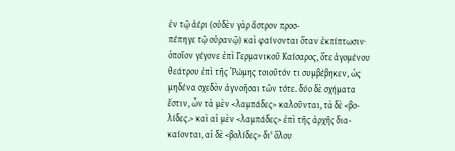ἐν τῷ ἀέρι (οὐδὲν γὰρ ἄστρον προσ-
πέπηγε τῷ οὐρανῷ) καὶ φαίνονται ὅταν ἐκπίπτωσιν·
ὁποῖον γέγονε ἐπὶ Γερμανικοῦ Καίσαρος, ὅτε ἀγομένου
θεάτρου ἐπὶ τῆς Ῥώμης τοιοῦτόν τι συμβέβηκεν, ὡς
μηδένα σχεδὸν ἀγνοῆσαι τῶν τότε. δύο δὲ σχήματα
ἔστιν, ὧν τὰ μὲν <λαμπάδες> καλοῦνται, τὰ δὲ <βο-
λίδες.> καὶ αἱ μὲν <λαμπάδες> ἐπὶ τῆς ἀρχῆς δια-
καίονται, αἱ δὲ <βολίδες> δι' ὅλου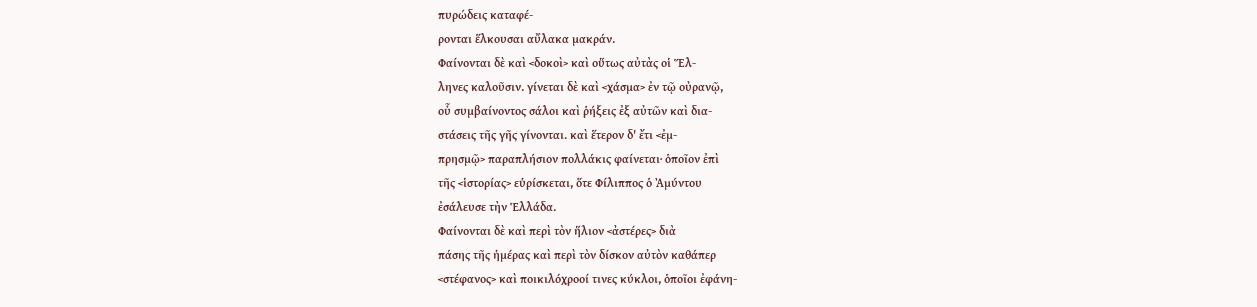πυρώδεις καταφέ-
ρονται ἕλκουσαι αὔλακα μακράν.
Φαίνονται δὲ καὶ <δοκοὶ> καὶ οὕτως αὐτὰς οἱ Ἕλ-
ληνες καλοῦσιν. γίνεται δὲ καὶ <χάσμα> ἐν τῷ οὐρανῷ,
οὗ συμβαίνοντος σάλοι καὶ ῥήξεις ἐξ αὐτῶν καὶ δια-
στάσεις τῆς γῆς γίνονται. καὶ ἕτερον δ' ἔτι <ἐμ-
πρησμῷ> παραπλήσιον πολλάκις φαίνεται· ὁποῖον ἐπὶ
τῆς <ἱστορίας> εὑρίσκεται, ὅτε Φίλιππος ὁ Ἀμύντου
ἐσάλευσε τὴν Ἑλλάδα.
Φαίνονται δὲ καὶ περὶ τὸν ἥλιον <ἀστέρες> διὰ
πάσης τῆς ἡμέρας καὶ περὶ τὸν δίσκον αὐτὸν καθάπερ
<στέφανος> καὶ ποικιλόχροοί τινες κύκλοι, ὁποῖοι ἐφάνη-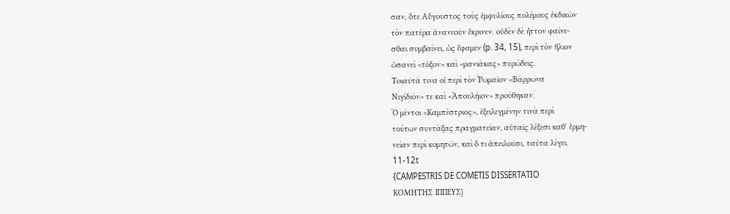σαν, ὅτε Αὔγουστος τοὺς ἐμφυλίους πολέμους ἐκδικῶν
τὸν πατέρα ἀνανεοῦν ἔκρινεν. οὐδὲν δὲ ἧττον φαίνε-
σθαι συμβαίνει, ὡς ἔφαμεν (p. 34, 15), περὶ τὸν ἥλιον
ὡσανεὶ <τόξον> καὶ <μανιάκας> πυρώδεις.
Τοιαῦτά τινα οἱ περὶ τὸν Ῥωμαῖον <Βάρρωνα
Νιγίδιόν> τε καὶ <Ἀπουλήιον> προύθηκαν.
Ὁ μέντοι <Καμπέστριος>, ἐξειλεγμένην τινὰ περὶ
τούτων συντάξας πραγματείαν, αὐταῖς λέξεσι καθ' ἑρμη-
νείαν περὶ κομητῶν, καὶ ὅ τι ἀπειλοῦσι, ταῦτα λέγει.
11-12t
{CAMPESTRIS DE COMETIS DISSERTATIO
ΚΟΜΗΤΗΣ ΙΠΠΕΥΣ}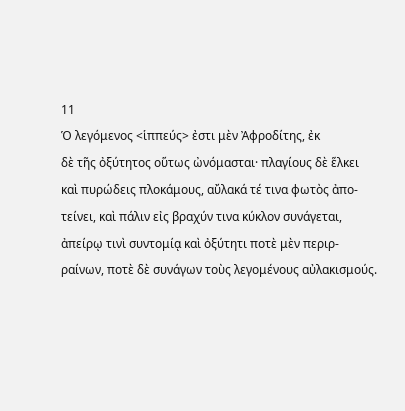11
Ὁ λεγόμενος <ἱππεύς> ἐστι μὲν Ἀφροδίτης, ἐκ
δὲ τῆς ὀξύτητος οὕτως ὠνόμασται· πλαγίους δὲ ἕλκει
καὶ πυρώδεις πλοκάμους, αὔλακά τέ τινα φωτὸς ἀπο-
τείνει, καὶ πάλιν εἰς βραχύν τινα κύκλον συνάγεται,
ἀπείρῳ τινὶ συντομίᾳ καὶ ὀξύτητι ποτὲ μὲν περιρ-
ραίνων, ποτὲ δὲ συνάγων τοὺς λεγομένους αὐλακισμούς.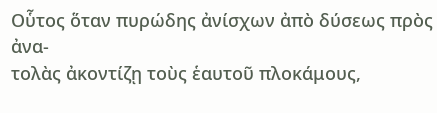Οὗτος ὅταν πυρώδης ἀνίσχων ἀπὸ δύσεως πρὸς ἀνα-
τολὰς ἀκοντίζῃ τοὺς ἑαυτοῦ πλοκάμους,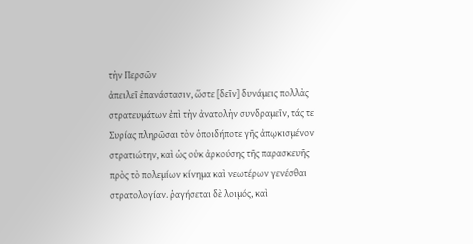τὴν Περσῶν
ἀπειλεῖ ἐπανάστασιν, ὥστε [δεῖν] δυνάμεις πολλὰς
στρατευμάτων ἐπὶ τὴν ἀνατολὴν συνδραμεῖν, τάς τε
Συρίας πληρῶσαι τὸν ὁποιδήποτε γῆς ἀπῳκισμένον
στρατιώτην, καὶ ὡς οὐκ ἀρκούσης τῆς παρασκευῆς
πρὸς τὸ πολεμίων κίνημα καὶ νεωτέρων γενέσθαι
στρατολογίαν. ῥαγήσεται δὲ λοιμός, καὶ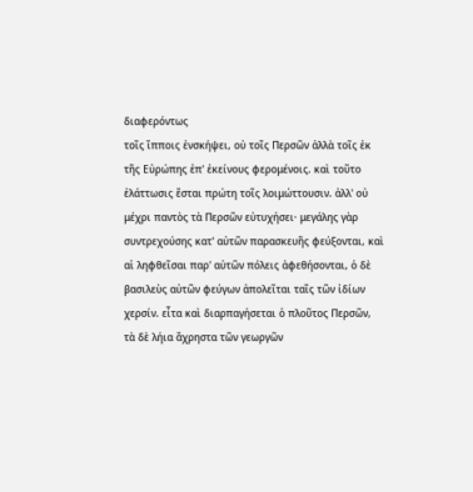διαφερόντως
τοῖς ἵπποις ἐνσκήψει, οὐ τοῖς Περσῶν ἀλλὰ τοῖς ἐκ
τῆς Εὐρώπης ἐπ' ἐκείνους φερομένοις. καὶ τοῦτο
ἐλάττωσις ἔσται πρώτη τοῖς λοιμώττουσιν. ἀλλ' οὐ
μέχρι παντὸς τὰ Περσῶν εὐτυχήσει· μεγάλης γὰρ
συντρεχούσης κατ' αὐτῶν παρασκευῆς φεύξονται, καὶ
αἱ ληφθεῖσαι παρ' αὐτῶν πόλεις ἀφεθήσονται, ὁ δὲ
βασιλεὺς αὐτῶν φεύγων ἀπολεῖται ταῖς τῶν ἰδίων
χερσίν. εἶτα καὶ διαρπαγήσεται ὁ πλοῦτος Περσῶν,
τὰ δὲ λήια ἄχρηστα τῶν γεωργῶν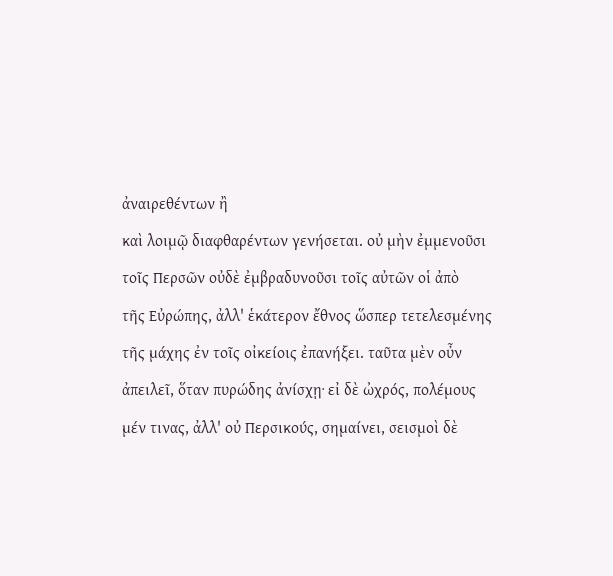ἀναιρεθέντων ἢ
καὶ λοιμῷ διαφθαρέντων γενήσεται. οὐ μὴν ἐμμενοῦσι
τοῖς Περσῶν οὐδὲ ἐμβραδυνοῦσι τοῖς αὐτῶν οἱ ἀπὸ
τῆς Εὐρώπης, ἀλλ' ἑκάτερον ἔθνος ὥσπερ τετελεσμένης
τῆς μάχης ἐν τοῖς οἰκείοις ἐπανήξει. ταῦτα μὲν οὖν
ἀπειλεῖ, ὅταν πυρώδης ἀνίσχῃ· εἰ δὲ ὠχρός, πολέμους
μέν τινας, ἀλλ' οὐ Περσικούς, σημαίνει, σεισμοὶ δὲ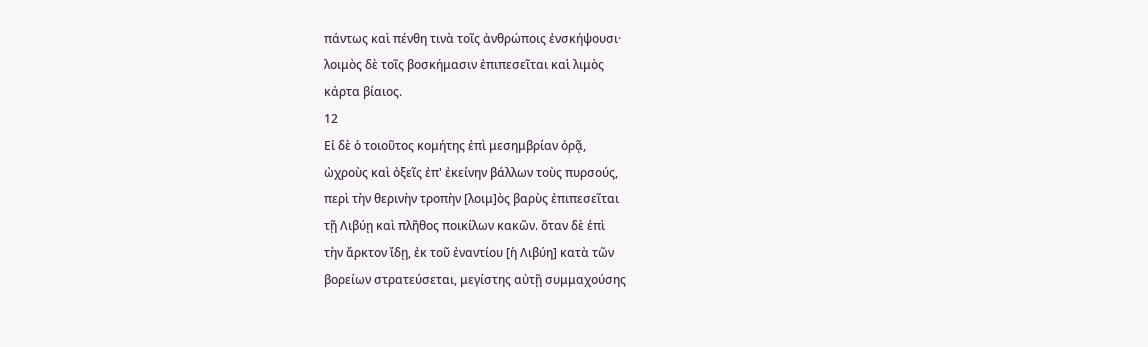πάντως καὶ πένθη τινὰ τοῖς ἀνθρώποις ἐνσκήψουσι·
λοιμὸς δὲ τοῖς βοσκήμασιν ἐπιπεσεῖται καὶ λιμὸς
κάρτα βίαιος.
12
Εἰ δὲ ὁ τοιοῦτος κομήτης ἐπὶ μεσημβρίαν ὁρᾷ,
ὠχροὺς καὶ ὀξεῖς ἐπ' ἐκείνην βάλλων τοὺς πυρσούς,
περὶ τὴν θερινὴν τροπὴν [λοιμ]ὸς βαρὺς ἐπιπεσεῖται
τῇ Λιβύῃ καὶ πλῆθος ποικίλων κακῶν. ὅταν δὲ ἐπὶ
τὴν ἄρκτον ἴδῃ, ἐκ τοῦ ἐναντίου [ἡ Λιβύη] κατὰ τῶν
βορείων στρατεύσεται, μεγίστης αὐτῇ συμμαχούσης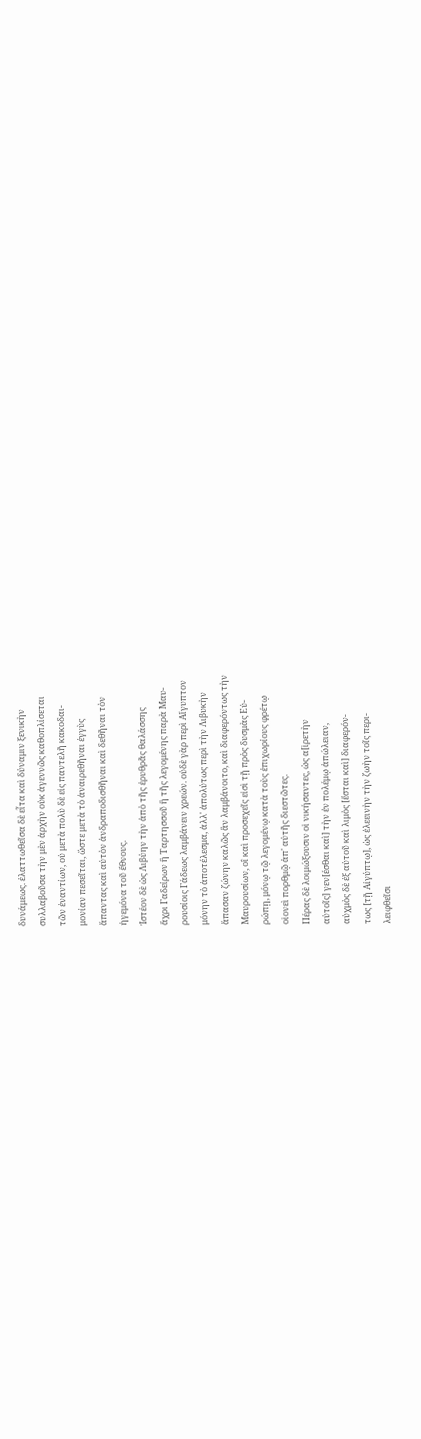δυνάμεως. ἐλαττωθεῖσα δὲ εἶτα καὶ δύναμιν ξενικὴν
συλλαβοῦσα τὴν μὲν ἀρχὴν οὐκ ἀγεννῶς καθοπλίσεται
τῶν ἐναντίων, οὐ μετὰ πολὺ δὲ εἰς παντελῆ κακοδαι-
μονίαν πεσεῖται, ὥστε μετὰ τὸ ἀναιρεθῆναι ἐγγὺς
ἅπαντας καὶ αὐτὸν ἀνδραποδισθῆναι καὶ δεθῆναι τὸν
ἡγεμόνα τοῦ ἔθνους.
Ἰστέον δὲ ὡς Λιβύην τὴν ἀπὸ τῆς ἐρυθρᾶς θαλάσσης
ἄχρι Γαδείρων ἢ Ταρτησσοῦ ἢ τῆς λεγομένης παρὰ Μαυ-
ρουσίοις Γάδεως λαμβάνειν χρεών. οὐδὲ γὰρ περὶ Αἴγυπτον
μόνην τὸ ἀποτέλεσμα, ἀλλ' ἀπολύτως περὶ τὴν Λιβυκὴν
ἅπασαν ζώνην καλῶς ἂν λαμβάνοιτο, καὶ διαφερόντως τὴν
Μαυρουσίων, οἳ καὶ προσεχεῖς εἰσὶ τῇ πρὸς δυσμὰς Εὐ-
ρώπῃ, μόνῳ τῷ λεγομένῳ κατὰ τοὺς ἐπιχωρίους φρέτῳ
οἱονεὶ πορθμῷ ἀπ' αὐτῆς διεστῶτες.
Πέρας δὲ λοιμώξουσιν οἱ νικήσαντες, ὡς α[ἱρετὴν
αὐτοῖς] γεν[έσθαι καὶ] τὴν ἐν πολέμῳ ἀπώλειαν,
αὐχμὸς δὲ ἐξ αὐτοῦ καὶ λιμὸς [ἔσται καὶ] διαφερόν-
τως [τῇ Αἰγύπτῳ], ὡς ἐλεεινὴν τὴν ζωὴν τοῖς περι-
λειφθεῖσι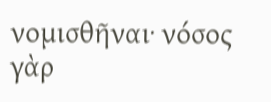νομισθῆναι· νόσος γὰρ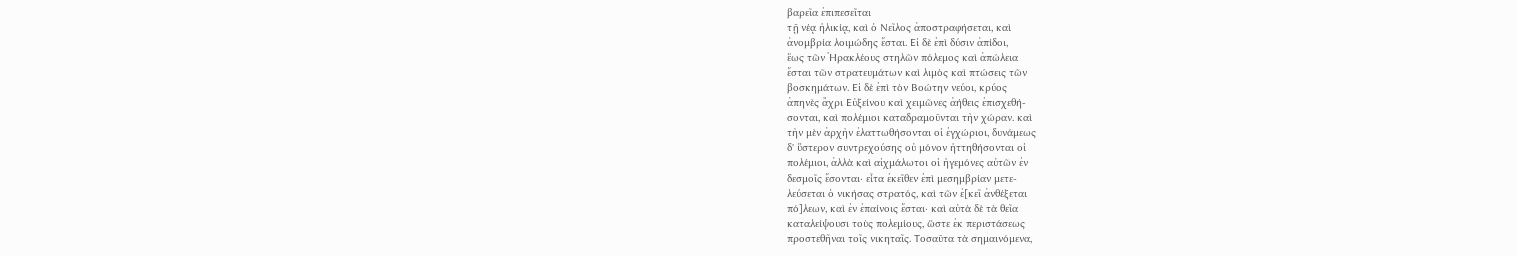βαρεῖα ἐπιπεσεῖται
τῇ νέᾳ ἡλικίᾳ, καὶ ὁ Νεῖλος ἀποστραφήσεται, καὶ
ἀνομβρία λοιμώδης ἔσται. Εἰ δὲ ἐπὶ δύσιν ἀπίδοι,
ἕως τῶν Ἡρακλέους στηλῶν πόλεμος καὶ ἀπώλεια
ἔσται τῶν στρατευμάτων καὶ λιμὸς καὶ πτώσεις τῶν
βοσκημάτων. Εἰ δὲ ἐπὶ τὸν Βοώτην νεύοι, κρύος
ἀπηνὲς ἄχρι Εὐξείνου καὶ χειμῶνες ἀήθεις ἐπισχεθή-
σονται, καὶ πολέμιοι καταδραμοῦνται τὴν χώραν. καὶ
τὴν μὲν ἀρχὴν ἐλαττωθήσονται οἱ ἐγχώριοι, δυνάμεως
δ' ὕστερον συντρεχούσης οὐ μόνον ἡττηθήσονται οἱ
πολέμιοι, ἀλλὰ καὶ αἰχμάλωτοι οἱ ἡγεμόνες αὐτῶν ἐν
δεσμοῖς ἔσονται· εἶτα ἐκεῖθεν ἐπὶ μεσημβρίαν μετε-
λεύσεται ὁ νικήσας στρατός, καὶ τῶν ἐ[κεῖ ἀνθέξεται
πό]λεων, καὶ ἐν ἐπαίνοις ἔσται· καὶ αὐτὰ δὲ τὰ θεῖα
καταλείψουσι τοὺς πολεμίους, ὥστε ἐκ περιστάσεως
προστεθῆναι τοῖς νικηταῖς. Τοσαῦτα τὰ σημαινόμενα,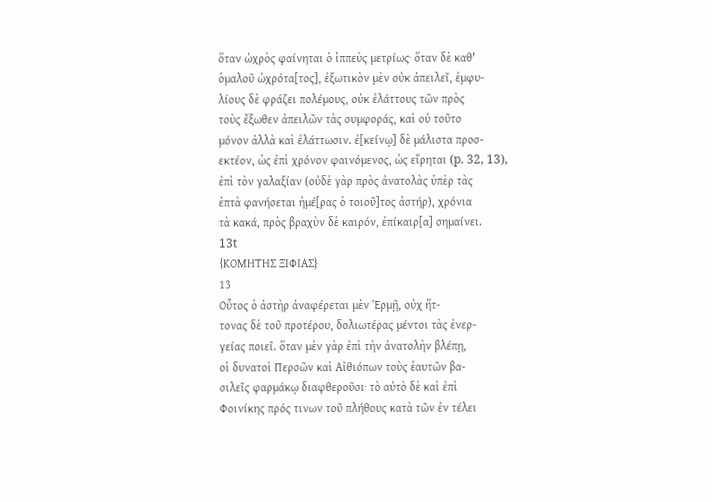ὅταν ὠχρὸς φαίνηται ὁ ἱππεὺς μετρίως· ὅταν δὲ καθ'
ὁμαλοῦ ὠχρότα[τος], ἐξωτικὸν μὲν οὐκ ἀπειλεῖ, ἐμφυ-
λίους δὲ φράζει πολέμους, οὐκ ἐλάττους τῶν πρὸς
τοὺς ἔξωθεν ἀπειλῶν τὰς συμφοράς, καὶ οὐ τοῦτο
μόνον ἀλλὰ καὶ ἐλάττωσιν. ἐ[κείνῳ] δὲ μάλιστα προσ-
εκτέον, ὡς ἐπὶ χρόνον φαινόμενος, ὡς εἴρηται (p. 32, 13),
ἐπὶ τὸν γαλαξίαν (οὐδὲ γὰρ πρὸς ἀνατολὰς ὑπὲρ τὰς
ἑπτὰ φανήσεται ἡμέ[ρας ὁ τοιοῦ]τος ἀστήρ), χρόνια
τὰ κακά, πρὸς βραχὺν δὲ καιρόν, ἐπίκαιρ[α] σημαίνει.
13t
{ΚΟΜΗΤΗΣ ΞΙΦΙΑΣ}
13
Οὗτος ὁ ἀστὴρ ἀναφέρεται μὲν Ἑρμῇ, οὐχ ἥτ-
τονας δὲ τοῦ προτέρου, δολιωτέρας μέντοι τὰς ἐνερ-
γείας ποιεῖ. ὅταν μὲν γὰρ ἐπὶ τὴν ἀνατολὴν βλέπῃ,
οἱ δυνατοὶ Περσῶν καὶ Αἰθιόπων τοὺς ἑαυτῶν βα-
σιλεῖς φαρμάκῳ διαφθεροῦσι· τὸ αὐτὸ δὲ καὶ ἐπὶ
Φοινίκης πρός τινων τοῦ πλήθους κατὰ τῶν ἐν τέλει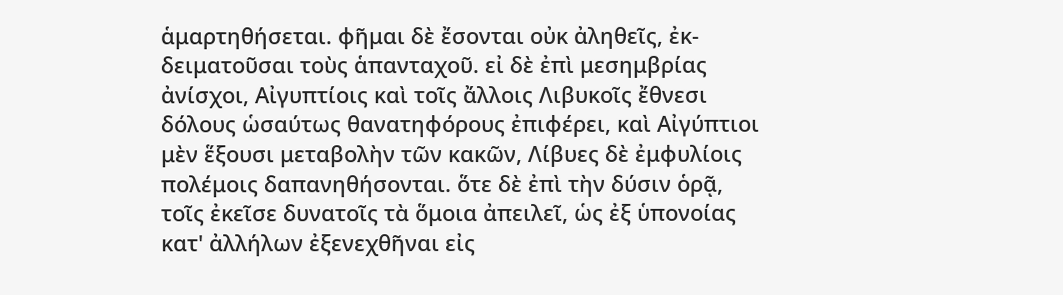ἁμαρτηθήσεται. φῆμαι δὲ ἔσονται οὐκ ἀληθεῖς, ἐκ-
δειματοῦσαι τοὺς ἁπανταχοῦ. εἰ δὲ ἐπὶ μεσημβρίας
ἀνίσχοι, Αἰγυπτίοις καὶ τοῖς ἄλλοις Λιβυκοῖς ἔθνεσι
δόλους ὡσαύτως θανατηφόρους ἐπιφέρει, καὶ Αἰγύπτιοι
μὲν ἕξουσι μεταβολὴν τῶν κακῶν, Λίβυες δὲ ἐμφυλίοις
πολέμοις δαπανηθήσονται. ὅτε δὲ ἐπὶ τὴν δύσιν ὁρᾷ,
τοῖς ἐκεῖσε δυνατοῖς τὰ ὅμοια ἀπειλεῖ, ὡς ἐξ ὑπονοίας
κατ' ἀλλήλων ἐξενεχθῆναι εἰς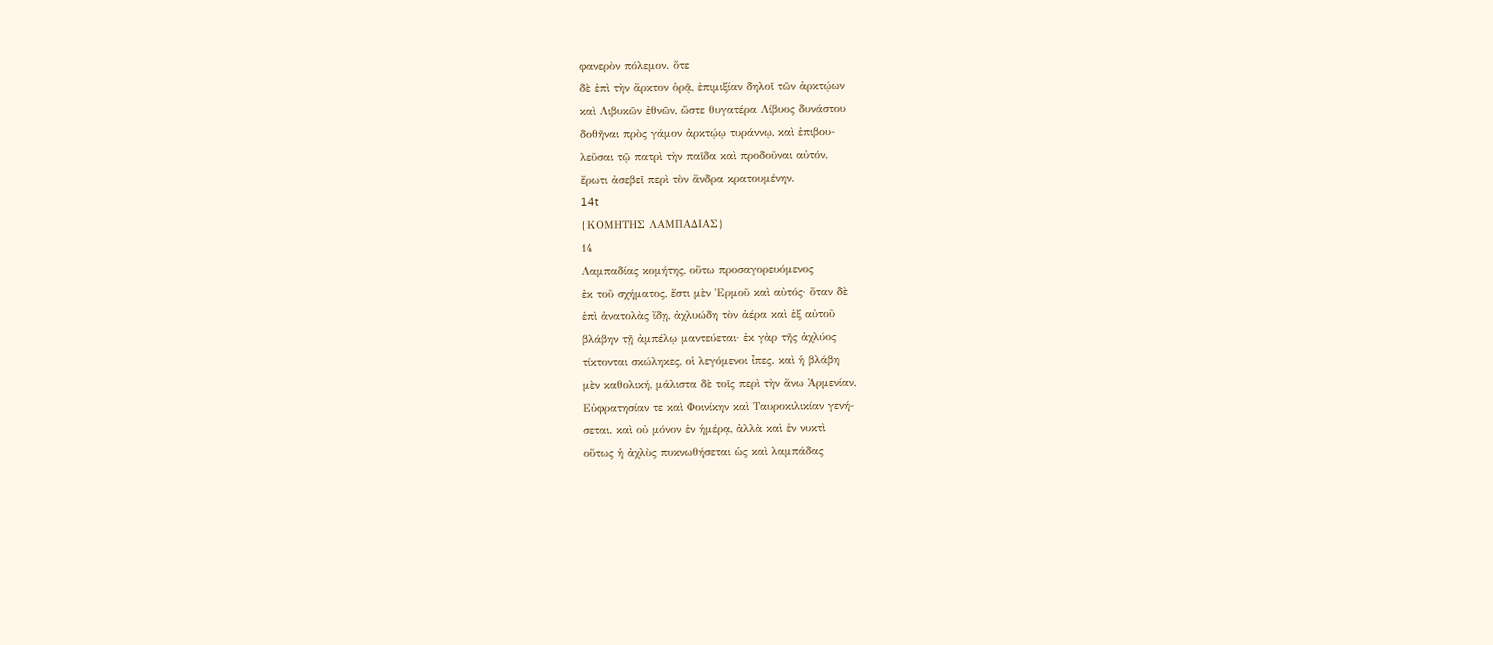φανερὸν πόλεμον. ὅτε
δὲ ἐπὶ τὴν ἄρκτον ὁρᾷ, ἐπιμιξίαν δηλοῖ τῶν ἀρκτῴων
καὶ Λιβυκῶν ἐθνῶν, ὥστε θυγατέρα Λίβυος δυνάστου
δοθῆναι πρὸς γάμον ἀρκτῴῳ τυράννῳ, καὶ ἐπιβου-
λεῦσαι τῷ πατρὶ τὴν παῖδα καὶ προδοῦναι αὐτόν,
ἔρωτι ἀσεβεῖ περὶ τὸν ἄνδρα κρατουμένην.
14t
{ΚΟΜΗΤΗΣ ΛΑΜΠΑΔΙΑΣ}
14
Λαμπαδίας κομήτης, οὕτω προσαγορευόμενος
ἐκ τοῦ σχήματος, ἔστι μὲν Ἑρμοῦ καὶ αὐτός· ὅταν δὲ
ἐπὶ ἀνατολὰς ἴδῃ, ἀχλυώδη τὸν ἀέρα καὶ ἐξ αὐτοῦ
βλάβην τῇ ἀμπέλῳ μαντεύεται· ἐκ γὰρ τῆς ἀχλύος
τίκτονται σκώληκες, οἱ λεγόμενοι ἶπες. καὶ ἡ βλάβη
μὲν καθολική, μάλιστα δὲ τοῖς περὶ τὴν ἄνω Ἀρμενίαν,
Εὐφρατησίαν τε καὶ Φοινίκην καὶ Ταυροκιλικίαν γενή-
σεται. καὶ οὐ μόνον ἐν ἡμέρᾳ, ἀλλὰ καὶ ἐν νυκτὶ
οὕτως ἡ ἀχλὺς πυκνωθήσεται ὡς καὶ λαμπάδας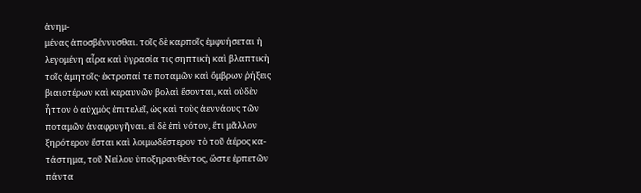ἀνημ-
μένας ἀποσβέννυσθαι. τοῖς δὲ καρποῖς ἐμφυήσεται ἡ
λεγομένη αἶρα καὶ ὑγρασία τις σηπτικὴ καὶ βλαπτικὴ
τοῖς ἀμητοῖς· ἐκτροπαί τε ποταμῶν καὶ ὄμβρων ῥήξεις
βιαιοτέρων καὶ κεραυνῶν βολαὶ ἔσονται, καὶ οὐδὲν
ἧττον ὁ αὐχμὸς ἐπιτελεῖ, ὡς καὶ τοὺς ἀεννάους τῶν
ποταμῶν ἀναφρυγῆναι. εἰ δὲ ἐπὶ νότον, ἔτι μᾶλλον
ξηρότερον ἔσται καὶ λοιμωδέστερον τὸ τοῦ ἀέρος κα-
τάστημα, τοῦ Νείλου ὑποξηρανθέντος, ὥστε ἑρπετῶν
πάντα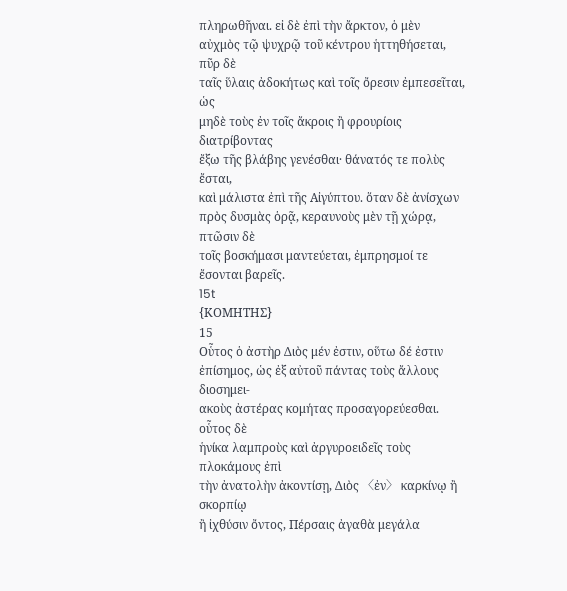πληρωθῆναι. εἰ δὲ ἐπὶ τὴν ἄρκτον, ὁ μὲν
αὐχμὸς τῷ ψυχρῷ τοῦ κέντρου ἡττηθήσεται, πῦρ δὲ
ταῖς ὕλαις ἀδοκήτως καὶ τοῖς ὄρεσιν ἐμπεσεῖται, ὡς
μηδὲ τοὺς ἐν τοῖς ἄκροις ἢ φρουρίοις διατρίβοντας
ἔξω τῆς βλάβης γενέσθαι· θάνατός τε πολὺς ἔσται,
καὶ μάλιστα ἐπὶ τῆς Αἰγύπτου. ὅταν δὲ ἀνίσχων
πρὸς δυσμὰς ὁρᾷ, κεραυνοὺς μὲν τῇ χώρᾳ, πτῶσιν δὲ
τοῖς βοσκήμασι μαντεύεται, ἐμπρησμοί τε ἔσονται βαρεῖς.
15t
{ΚΟΜΗΤΗΣ}
15
Οὗτος ὁ ἀστὴρ Διὸς μέν ἐστιν, οὕτω δέ ἐστιν
ἐπίσημος, ὡς ἐξ αὐτοῦ πάντας τοὺς ἄλλους διοσημει-
ακοὺς ἀστέρας κομήτας προσαγορεύεσθαι. οὗτος δὲ
ἡνίκα λαμπροὺς καὶ ἀργυροειδεῖς τοὺς πλοκάμους ἐπὶ
τὴν ἀνατολὴν ἀκοντίσῃ, Διὸς 〈ἐν〉 καρκίνῳ ἢ σκορπίῳ
ἢ ἰχθύσιν ὄντος, Πέρσαις ἀγαθὰ μεγάλα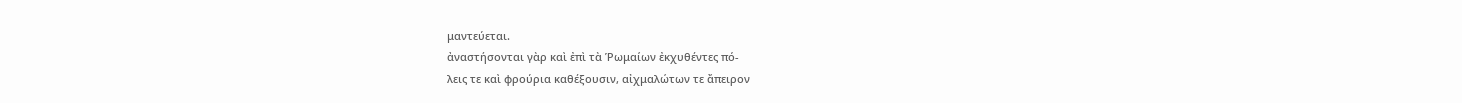μαντεύεται.
ἀναστήσονται γὰρ καὶ ἐπὶ τὰ Ῥωμαίων ἐκχυθέντες πό-
λεις τε καὶ φρούρια καθέξουσιν, αἰχμαλώτων τε ἄπειρον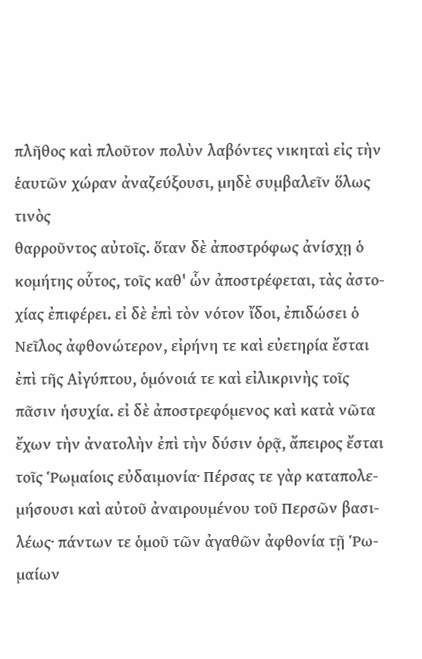πλῆθος καὶ πλοῦτον πολὺν λαβόντες νικηταὶ εἰς τὴν
ἑαυτῶν χώραν ἀναζεύξουσι, μηδὲ συμβαλεῖν ὅλως τινὸς
θαρροῦντος αὐτοῖς. ὅταν δὲ ἀποστρόφως ἀνίσχῃ ὁ
κομήτης οὗτος, τοῖς καθ' ὧν ἀποστρέφεται, τὰς ἀστο-
χίας ἐπιφέρει. εἰ δὲ ἐπὶ τὸν νότον ἴδοι, ἐπιδώσει ὁ
Νεῖλος ἀφθονώτερον, εἰρήνη τε καὶ εὐετηρία ἔσται
ἐπὶ τῆς Αἰγύπτου, ὁμόνοιά τε καὶ εἰλικρινὴς τοῖς
πᾶσιν ἡσυχία. εἰ δὲ ἀποστρεφόμενος καὶ κατὰ νῶτα
ἔχων τὴν ἀνατολὴν ἐπὶ τὴν δύσιν ὁρᾷ, ἄπειρος ἔσται
τοῖς Ῥωμαίοις εὐδαιμονία· Πέρσας τε γὰρ καταπολε-
μήσουσι καὶ αὐτοῦ ἀναιρουμένου τοῦ Περσῶν βασι-
λέως· πάντων τε ὁμοῦ τῶν ἀγαθῶν ἀφθονία τῇ Ῥω-
μαίων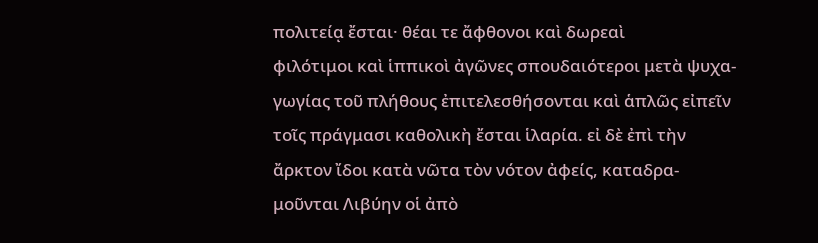πολιτείᾳ ἔσται· θέαι τε ἄφθονοι καὶ δωρεαὶ
φιλότιμοι καὶ ἱππικοὶ ἀγῶνες σπουδαιότεροι μετὰ ψυχα-
γωγίας τοῦ πλήθους ἐπιτελεσθήσονται καὶ ἁπλῶς εἰπεῖν
τοῖς πράγμασι καθολικὴ ἔσται ἱλαρία. εἰ δὲ ἐπὶ τὴν
ἄρκτον ἴδοι κατὰ νῶτα τὸν νότον ἀφείς, καταδρα-
μοῦνται Λιβύην οἱ ἀπὸ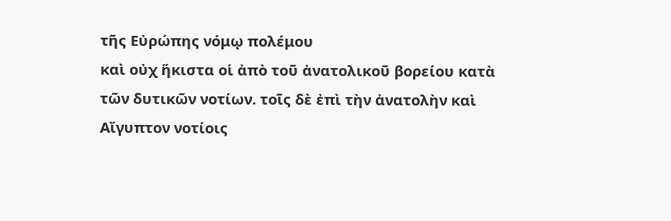τῆς Εὐρώπης νόμῳ πολέμου
καὶ οὐχ ἥκιστα οἱ ἀπὸ τοῦ ἀνατολικοῦ βορείου κατὰ
τῶν δυτικῶν νοτίων. τοῖς δὲ ἐπὶ τὴν ἀνατολὴν καὶ
Αἴγυπτον νοτίοις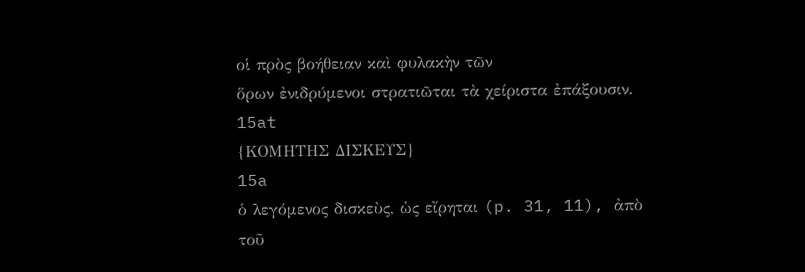οἱ πρὸς βοήθειαν καὶ φυλακὴν τῶν
ὅρων ἐνιδρύμενοι στρατιῶται τὰ χείριστα ἐπάξουσιν.
15at
{ΚΟΜΗΤΗΣ ΔΙΣΚΕΥΣ}
15a
ὁ λεγόμενος δισκεὺς, ὡς εἴρηται (p. 31, 11), ἀπὸ
τοῦ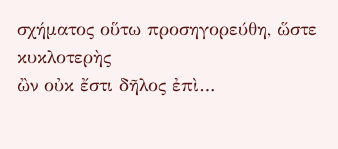σχήματος οὕτω προσηγορεύθη, ὥστε κυκλοτερὴς
ὢν οὐκ ἔστι δῆλος ἐπὶ…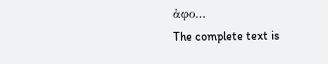ἀφο…
The complete text is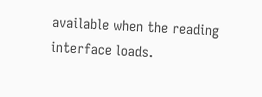available when the reading interface loads.